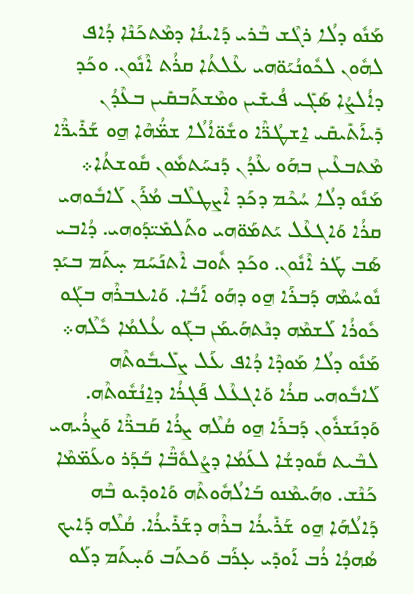ܡܰܢܽܘ ܕܠܳܐ ܪܓܶܫ ܒܶܪܝ ܕܰܐܝܢܳܐ ܕܡܶܬܟܰܢܶܐ ܕܳܐܦ ܠܗܽܘܢ ܠܟܽܘܢܳܝܰܘ̈ܗܝ ܥܶܠܬܳܐ ܩܪܳܬ ܐܶܢܽܘܢ. ܘܟܰܕ ܕܐܳܠܨܳܐ ܣܰܓܺܝ ܦܳܝܫܺܝܢ ܘܡܶܫܬܰܒܩܺܝܢ ܒܥܶܕܳܢ ܕܺܝܐܰܬܺܝܩܺܝ ܐ̱ܫܛܳܪ̈ܶܐ ܘܫܽܘ̈ܐܳܠܳܐ ܫܡ̈ܳܗܶܐ ܗ̱ܘ ܫܰܪܺܝܪ̈ܶܐ ܡܶܬܒܥܶܝܢ ܒܗܰܘ ܥܶܕܳܢ ܕܰܢܚܰܬܡܽܘܢ ܩܽܘܫܬܳܐ܀ ܡܰܢܽܘ ܕܠܳܐ ܚܳܟܶܡ ܕܟܰܕ ܐܶܨܛܠܶܒ ܡܳܪܰܢ ܠܰܐܒܽܘܗܝ ܩܪܳܐ ܘܰܐܓܥܶܠ ܝܰܬܡܰܘ̈ܗܝ ܘܬܰܠܡܺܝ̈ܕܰܘܗܝ. ܕܳܐܒܝ ܣܰܒ ܛܰܪ ܐܶܢܽܘܢ. ܘܟܰܕ ܬܽܘܒ ܐܶܬܢܰܚܰܡ ܚ̣ܬܰܡ ܒܝܰܕ ܢܽܘܚܳܡܶܗ ܕܰܒܪܰܐ ܗ̱ܘ ܕܗܰܘ ܐܰܒܳܐ. ܘܰܐܥܒܪܶܗ ܒܓܰܘ ܟܽܘܪܳܐ ܠܰܫܡܶܗ ܕܢܶܬܗܰܝܡܰܢ ܒܓܰܘ ܥܳܠܡܳܐ ܟܽܠܶܗ܀ ܡܰܢܽܘ ܕܠܳܐ ܡܰܘܕܶܐ ܕܳܐܦ ܥܰܠ ܨܠܺܝܒܽܘܬܶܗ ܠܰܐܒܽܘܗܝ ܩܪܳܐ ܘܰܐܓܥܶܠ ܦܰܓܪܳܐ ܕܐ̱ܢܳܫܽܘܬܶܗ. ܘܰܕܢܰܫܪܽܘܢ ܕܰܒܪܰܐ ܗ̱ܘ ܩܳܠܶܗ ܨܪܳܐ ܩܰܒܪ̈ܶܐ ܘܰܨܪܳܝܗܝ ܠܒܶܝܬ ܩܽܘܕܫܳܐ ܠܥܰܡܳܐ ܕܨܳܠܘܽܒ̈ܶܐ ܒܰܕܰܪ ܘܥܰܡ̈ܡܶܐ ܟܰܢܶܫ. ܘܗܰܝܡܶܢܘ ܒܰܐܠܳܗܽܘܬܶܗ ܘܰܐܘܕܺܝܘ ܒܶܗ ܕܰܐܠܳܗܰܐ ܗ̱ܘ ܫܰܪܺܝܪܳܐ ܒܪܶܗ ܕܫܰܪܺܝܪܳܐ. ܩܳܠܶܗ ܕܰܐܝܟ ܣܳܗܕܳܐ ܪܳܒ ܐܰܘܕܺܝ ܥ̣ܪܰܒ ܘܰܟܬܰܒ ܘܰܚ̣ܬܰܡ ܕܠܰܘ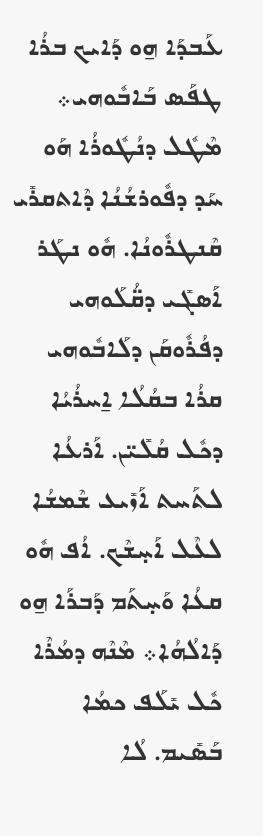ܥܰܒܕܰܐ ܗ̱ܘ ܕܰܐܝܟ ܒܪܳܐ ܛܦܰܣ ܒܰܐܒܽܘܗܝ܀
ܡܶܛܽܠ ܕܢܳܛܽܘܪܳܐ ܗܰܘ ܚܰܕ ܕܦܽܘܪܫܳܢܳܐ ܕܶܐܬܩܪܺܝ ܩܶܢܛܪܽܘܢܳܐ. ܗܽܘ ܢܛܰܪ ܐܰܣܓܺܝ ܕܩ̈ܳܠܰܘܗܝ ܕܦܳܪܽܘܩܰܢ ܕܠܰܐܒܽܘܗܝ ܩܪܳܐ ܒܩܳܠܳܐ ܐ̱ܚܪܳܝܳܐ ܕܟܽܠ ܩܳܠܺܝ̈ܢ. ܐܰܪܥܳܐ ܠܬܰܚܬ ܐܰܙܺܝܥ ܫܶܡܫܳܐ ܠܥܶܠ ܐܰܚ̣ܫܶܟ. ܐܳܦ ܗܽܘ ܩܥܳܐ ܘܰܚ̣ܬܰܡ ܕܰܒܪܰܐ ܗ̱ܘ ܕܰܐܠܳܗܳܐ܀ ܡܶܢܶܗ ܕܡܳܪܶܐ ܟܽܠ ܝܺܠܰܦ ܟܡܳܐ ܒܰܣܺܝܡ. ܠܳܐ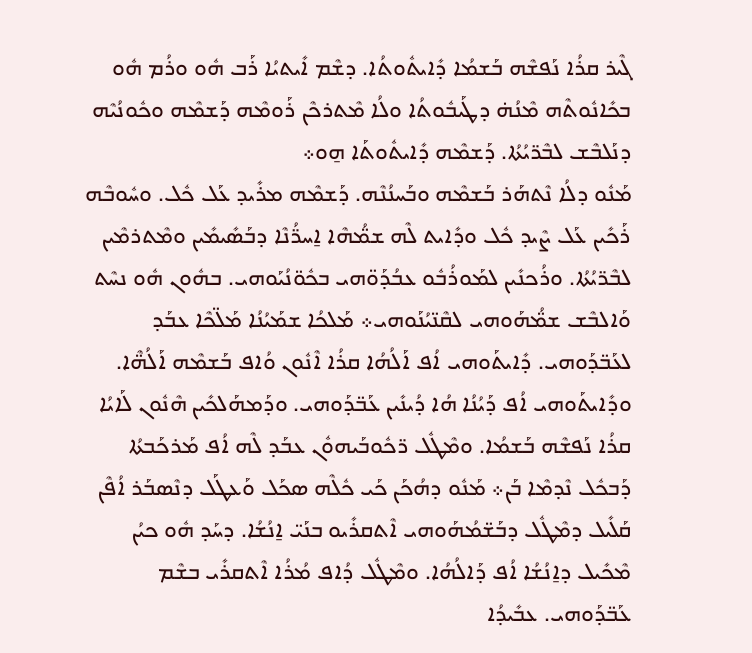ܓܶܝܪ ܩܪܳܐ ܢܰܦܫܶܗ ܒܰܫܡܳܐ ܕܺܐܝܬܽܘܬܳܐ. ܕܫܶܡ ܐܺܝܬܝܳܐ ܪܰܒ ܗܽܘ ܘܪܳܡ ܗܽܘ ܒܟܺܐܢܽܘܬܶܗ ܡܶܢܳܗ̇ ܕܛܰܝܒܽܘܬܳܐ ܘܠܳܐ ܡܶܬܪܟܶܢ ܪܰܘܡܶܗ ܕܰܫܡܶܗ ܘܟܽܘܢܳܝܶܗ ܕܢܰܠܒܶܫ ܠܒܶܪ̈ܝܳܬܳܐ. ܕܰܫܡܶܗ ܕܺܐܝܬܽܘܬܰܐ ܗ̱ܘ܀
ܡܰܢܽܘ ܕܠܳܐ ܢܶܬܗܰܪ ܒܰܫܡܶܗ ܘܒܰܚܢܳܢܶܗ. ܕܰܫܡܶܗ ܡܪܺܝܕ ܥܰܠ ܟܽܠ. ܘܚܽܘܒܶܗ ܪܰܟܺܝܢ ܥܰܠ ܨܶܝܕ ܟܽܠ ܘܕܺܐܝܬ ܠܶܗ ܫܡ̈ܳܗܶܐ ܐ̱ܚܪ̈ܳܢܶܐ ܕܒܰܣܺܝܡܺܝܢ ܘܡܶܬܪܡܶܝܢ ܠܒܶܪ̈ܝܳܬܳܐ. ܘܪܳܟܢܺܝܢ ܠܡܰܘܪܳܒܽܘ ܥܒܳܕܰܘ̈ܗܝ ܒܟܽܘ̈ܢܳܝܰܘܗܝ. ܒܗܽܘܢ ܗܽܘ ܢܚܶܬ ܘܰܐܠܒܶܫ ܫܡ̈ܳܗܰܘܗܝ ܠܩܶܢ̈ܝܳܢܰܘܗܝ܀ ܡܰܠܟܳܐ ܫܡܰܝܳܢܳܐ ܡܰܠ̈ܟܶܐ ܥܒܰܕ ܠܥܰܒ̈ܕܰܘܗܝ. ܕܺܐܝܬܰܘܗܝ ܐܳܦ ܐܰܠܳܗܳܐ ܩܪܳܐ ܐܶܢܽܘܢ ܘܳܐܦ ܒܰܫܡܶܗ ܐܰܠܳܗ̈ܶܐ. ܘܕܺܐܝܬܰܘܗܝ ܐܳܦ ܕܰܝܳܢܳܐ ܗܳܐ ܕܳܝܢܺܝܢ ܥܰܒ̈ܕܰܘܗܝ. ܘܕܰܡܗܰܠܟܺܝܢ ܗܶܢܽܘܢ ܠܰܐܝܳܐ ܩܪܳܐ ܢܰܦܫܶܗ ܒܰܫܡܳܐ. ܘܡܶܛܽܠ ܪ̈ܟܽܘܒܰܝܗܘܽܢ ܥܒܰܕ ܠܶܗ ܐܳܦ ܡܰܪܟܰܒܬܳܐ ܕܰܒܟܽܠ ܢܶܕܡܶܐ ܒܰܢ܀ ܡܰܢܽܘ ܕܗܳܟܰܢ ܟܰܝ ܟܽܠܶܗ ܣܟܰܠ ܘܰܥܛܰܠ ܕܢܶܣܒܰܪ ܐܳܦܶܢ ܩܰܠܺܝܠ ܕܡܶܛܽܠ ܕܒܰܫ̈ܡܳܗܰܘܗܝ ܐܶܬܩܪܺܝܘ ܒܢܰܝ̈ ܐ̱ܢܳܫܳܐ. ܕܚܰܕ ܗܽܘ ܟܝܳܢ ܡܶܟܺܝܠ ܕܐ̱ܢܳܫܳܐ ܐܳܦ ܕܰܐܠܳܗܳܐ. ܘܡܶܛܽܠ ܕܳܐܦ ܡܳܪܳܐ ܐܶܬܩܪܺܝ ܒܫܶܡ ܥܰܒ̈ܕܰܘܗܝ. ܥܒܺܝܕܳܐ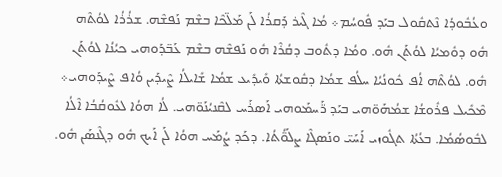ܘܥܳܒܽܘܕܳܐ ܢܶܬܩܽܘܠ ܒܝܰܕ ܦܽܘܚܳܡ܀ ܡܳܐ ܓܶܝܪ ܕܰܩܪܳܐ ܠܰܢ ܡܰܠ̈ܟܶܐ ܒܫܶܡ ܢܰܦܫܶܗ. ܫܪܳܪܳܐ ܠܘܳܬܶܗ ܗܽܘ ܕܘܽܡܝܳܐ ܠܘܳܬܰܢ ܗܽܘ. ܘܡܳܐ ܕܬܽܘܒ ܕܩܳܪܶܐ ܗܽܘ ܢܰܦܫܶܗ ܒܫܶܡ ܥܰܒ̈ܕܰܘܗܝ ܟܝܳܢܳܐ ܠܘܳܬܰܢ ܗܽܘ. ܠܘܳܬܶܗ ܐܳܦ ܟܽܘܢܳܝܳܐ ܚܠܳܦ ܫܡܳܐ ܕܩܽܘܫܬܳܐ ܘܺܝܕܺܝܥ ܫܡܳܐ ܫܺܐܝܠܳܐ ܨܶܝܕܰܝܢ ܘܳܐܦ ܨܶܝܕܰܘܗܝ܀ ܡܶܟܺܝܠ ܦܪܽܘܫܳܐ ܫܡܳܗܰܘ̈ܗܝ ܒܝܰܕ ܪ̈ܰܚܡܰܘܗܝ ܐܰܣܪܰܚ ܠܩܶܢܝܳܢܰܘ̈ܗܝ. ܠܳܐ ܗܘܳܐ ܠܥܽܘܩܳܒܳܐ ܐܶܠܳܐ ܠܒܽܘܣܳܡܳܐ. ܒܥܳܬܳܐ ܬܓܽܘܙܝ ܐܰܚܰܝ̈ ܘܢܰܣܓܶܐ ܨܠܰܘ̈ܳܬܳܐ. ܕܟܰܕ ܨܳܡܰܚ ܗܘܳܐ ܠܰܢ ܐܰܝܟ ܗܽܘ ܕܓܶܢܣܰܢ ܗܽܘ.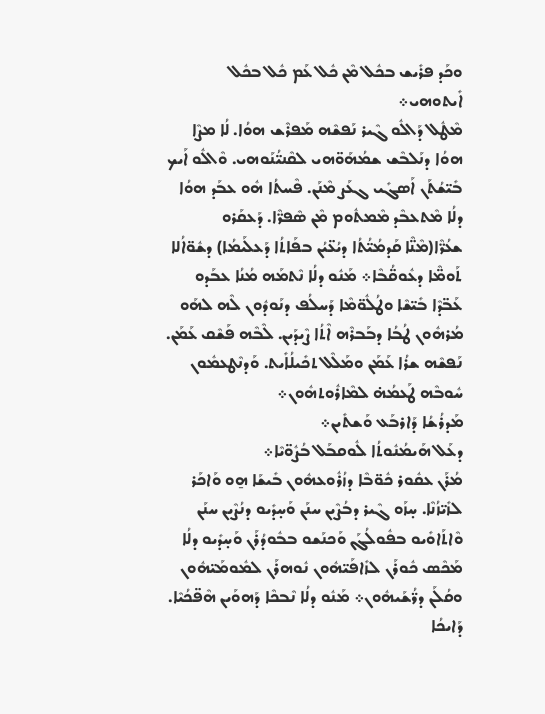ܘܟܰܕ ܦܪܺܝܫ ܒܟܽܠ ܡܶܢ ܟܽܠ ܥܰܡ ܟܽܠ ܒܟܽܠ ܐܺܝܬܘܗܝ܀
ܡܶܛܽܠ ܕܰܐܠܽܘ ܓܶܝܪ ܢܰܦܫܶܗ ܡܰܦܪܶܫ ܗܘܳܐ. ܠܳܐ ܡܨܶܐ ܗܘܳܐ ܕܢܰܠܒܶܫ ܫܡܳܗܰܘ̈ܗܝ ܠܩܶܢܝ̈ܳܢܰܘܗܝ. ܘܶܐܠܽܘ ܐܰܝܟ ܒܺܝ̈ܫܳܬܰܢ ܐܰܣܓܺܝ ܓܥܰܨ ܡܶܢܰܢ. ܦܶܚܬܳܐ ܗܽܘ ܥܒܰܕ ܗܘܳܐ ܕܠܳܐ ܡܶܬܥܒܶܕ ܡܶܡܬܽܘܡ ܡܶܢ ܣܶܦܪ̈ܶܐ. ܕܰܥܩܰܪܘ ܫܥܳܪ̈ܶܐ(ܡܶܢ̈ܶܐ ܩܰܕܡܳܝ̈ܳܬܳܐ ܕܝܳܥ̈ܝܳܢ ܒܦܰܐܬܳܐ ܕܰܥܠܰܝܡܳܐ) ܕܫܽܘ̈ܐܳܠܐ ܬܰܘܡ̈ܶܐ ܕܥܽܘܩ̈ܳܒܶܐ܀ ܡܰܢܽܘ ܕܠܳܐ ܢܶܬܡܰܗ ܡܳܢܳܐ ܥܒܰܕܘ ܥܰܒ̈ܕܶܐ ܒܺܝ̈ܫܶܐ ܘܛܳܠܽܘ̈ܡܶܐ ܕܰܚܠܳܦ ܕܢܰܘܕܽܘܢ ܠܶܗ ܠܗܰܘ ܡܳܪܗܽܘܢ ܛܳܒܳܐ ܕܒܰܒܪܶܗ ܐܶܬܳܐ ܨܶܝܕܰܝܢ. ܠܶܒܶܗ ܦܰܫܶܩ ܥܰܡܰܢ. ܢܰܦܫܶܗ ܫܪܳܐ ܥܰܡܰܢ ܘܡܰܠܶܠ ܬܟܺܝܠܳܐܺܝܬ. ܘܰܕܢܶܛܥܡܽܘܢ ܚܽܘܒܶܗ ܛܰܥܡܳܗ̇ ܠܡܶܐܪܽܘܬܗܽܘܢ܀
ܡܰܕܪܳܫܳܐ ܕܰܐܪܒܰܥ ܘܰܫܬܺܝܢ܀
ܕܥܰܠ ܗܰܝܡܳܢܽܘܬܳܐ ܠܽܘܩܒܰܠ ܒܳܨܽܘ̈ܝܶܐ܀
ܡܳܪܰܢ ܥܩܽܘܪ ܟܽܘ̈ܒܶܐ ܕܙܳܪܽܘܥܗܽܘܢ ܒܺܝܫܰܐ ܗ̱ܘ ܘܰܐܟܰܪ ܠܙܺܝ̈ܙܳܢܶܐ. ܚ̣ܙܰܘ ܓܶܝܪ ܕܒܳܨܶܝܢ ܚܢܰܢ ܘܰܚ̣ܕܺܝܘ ܕܢܳܨܶܝܢ ܚܢܰܢ ܘܶܐܬܰܐܘܺܝܘ ܒܦܽܘܠܳܓܰܢ ܘܰܟܢܰܫܘ ܒܒܽܘܕܳܪܰܢ ܘܰܚ̣ܕܺܝܘ ܕܠܳܐ ܡܰܟܶܣ ܟܽܘܪܰܢ ܠܙܺܐܦܰܝ̈ܗܽܘܢ ܢܽܘܗܪܰܢ ܠܡܽܘܡܰܝ̈ܗܽܘܢ ܘܩܳܠܰܢ ܕܪ̈ܳܫܰܝܗܽܘܢ܀ ܡܰܢܽܘ ܕܠܳܐ ܢܶܒܟܶܐ ܕܰܗܘܰܝܢ ܗܶܦ̈ܟܳܝܶܐ. ܕܰܐܝܟܳܐ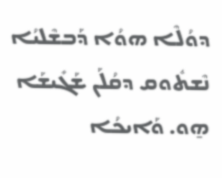ܕܘܳܠܶܐ ܗܘܳܐ ܕܰܒܫܶܠܝܳܐ ܢܶܫܬܽܘܩ ܕܩܳܠܰܢ ܫܰܓܺܝܫܰܐ ܗ̱ܘ. ܘܰܐܝܟܳܐ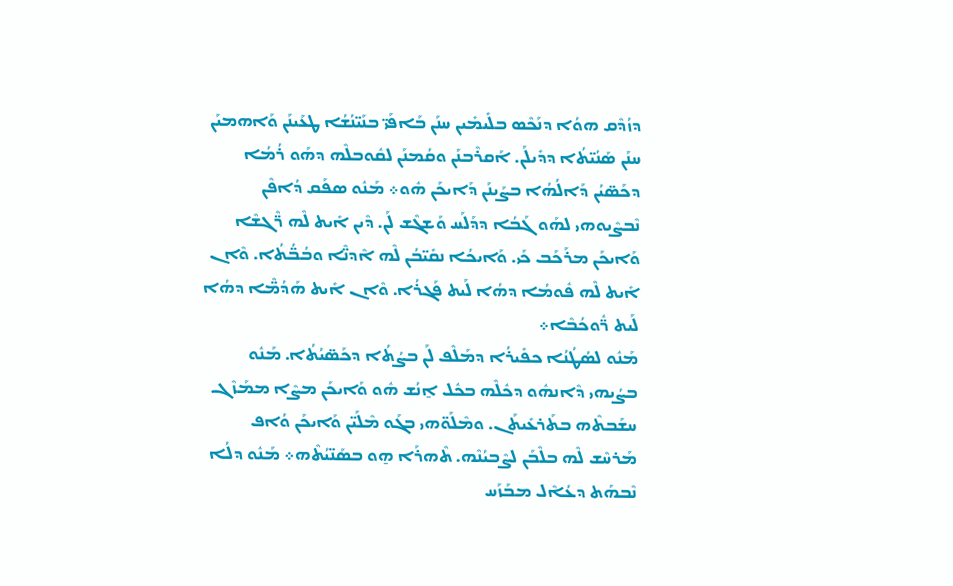ܕܙܳܕܶܩ ܗܘܳܐ ܕܢܰܟܶܣ ܒܠܺܝܡܺܝܢ ܚܢܰܢ ܒܰܐܦܰܝ̈ ܒܢܰܝ̈ܢܳܫܳܐ ܛܥܰܝܢܰܢ ܘܰܐܗܡܝܰܢ ܚܢܰܢ ܣܰܢܳܝ̈ܬܳܐ ܕܕܺܝܠܰܢ. ܐܰܩܪܶܒܢܰܢ ܘܩܳܡܢܰܢ ܠܩܽܘܒܠܶܗ ܕܗܰܘ ܪܳܡܳܐ ܕܟܰܣ̈ܝܳܢ ܕܰܐܠܳܗܳܐ ܒܨܰܝܢܰܢ ܕܰܐܝܟܰܢ ܗܽܘ܀ ܡܰܢܽܘ ܣܦܰܩ ܕܳܐܦܶܢ ܢܶܒܨܶܝܘܗܝ ܠܗܰܘ ܓܰܒܳܐ ܕܕܰܠܰܚ ܘܰܫܓܶܫ ܠܰܢ. ܕܶܝܢ ܐܺܝܬ ܠܶܗ ܪ̈ܶܓܫܶܐ ܘܰܐܝܟܰܢ ܡܪܰܟܰܒ ܟܰܝ. ܘܰܐܝܟܳܐ ܢܩܺܝ̈ܒܳܢ ܠܶܗ ܐܶܕܢ̈ܶܐ ܘܒܳܒ̈ܳܬܳܐ. ܘܶܐܢ ܐܺܝܬ ܠܶܗ ܦܽܘܡܳܐ ܕܗܳܐ ܠܰܝܬ ܦܰܓܪܳܐ. ܘܶܐܢ ܐܺܝܬ ܗܰܕܳܡ̈ܶܐ ܕܗܳܐ ܠܰܝܬ ܪ̈ܽܘܟܳܒܶܐ܀
ܡܰܢܽܘ ܠܣܳܛܳܢܳܐ ܟܦܺܝܪܳܐ ܕܡܰܠܶܦ ܠܰܢ ܒܨܳܬܳܐ ܕܟܰܣ̈ܝܳܬܳܐ. ܡܰܢܽܘ ܒܨܳܝܗܝ ܕܶܐܢܗܽܘ ܕܟܽܠܶܗ ܒܟܽܠ ܐ̱ܢܳܫ ܗܽܘ ܘܰܐܝܟܰܢ ܡܨܶܐ ܡܡܰܙܶܓ ܚܫܰܒܬܶܗ ܒܬܰܪܥܺܝܬܰܢ. ܘܡܶܠܰܘ̈ܗܝ ܒܓܰܘ ܡܶܠܰܝ̈ܢ ܘܰܐܝܟܰܢ ܘܳܐܦ ܡܰܪܚܶܫ ܠܶܗ ܒܠܶܒܰܢ ܠܨܶܒܝܳܢܶܗ. ܬܶܗܪܰܐ ܗ̱ܘ ܒܣܰܢ̈ܝܳܬܶܗ܀ ܡܰܢܽܘ ܕܠܳܐ ܢܶܒܗܰܬ ܕܥܳܐܶܠ ܡܒܰܙܰܚ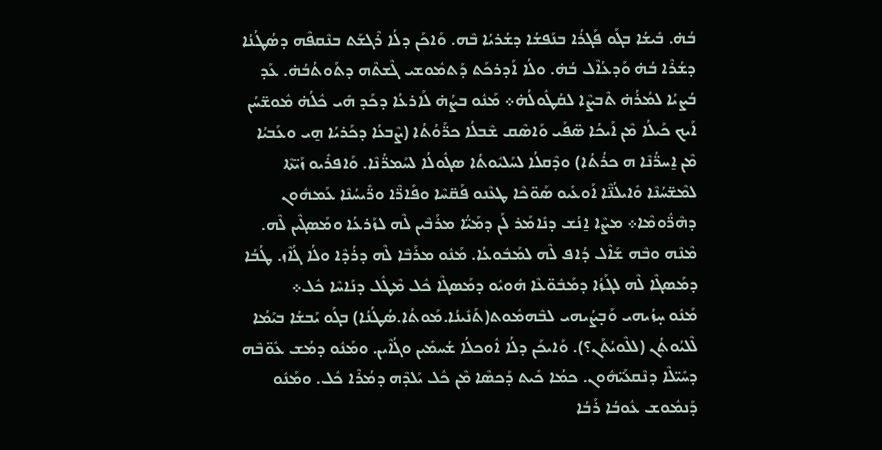ܒܳܗ̇. ܒܺܝܫܳܐ ܒܓܰܘ ܦܰܓܪܳܐ ܒܢܰܦܫܳܐ ܕܫܳܪܝܳܐ ܒܶܗ. ܘܰܐܟܰܢ ܕܠܳܐ ܪܶܓܫܰܬ ܒܢܶܩܦܶܗ ܕܣܳܛܳܢܳܐ ܕܫܳܪܶܐ ܒܳܗ̇ ܘܰܕܥܳܐܶܠ ܒܳܗ̇. ܘܠܳܐ ܐܰܕܪܟܰܬ ܕܰܬܡܽܘܫܝ ܓܶܫܬܶܗ ܕܬܰܘܬܳܒܳܗ̇. ܥܰܕ ܒܳܨܝܳܐ ܠܡܳܪܳܗ̇ ܬܶܒܨܶܐ ܠܩܳܛܽܘܠܳܗ̇܀ ܡܰܢܽܘ ܒܨܳܗ̇ ܠܰܐܪܥܳܐ ܕܟܰܕ ܗܺܝ ܟܽܠܳܗ̇ ܡܽܘܫ̈ܚܳܢ ܐܰܝܟ ܟܰܝܠܳܐ ܡܶܢ ܐܰܝܟܳܐ ܣ̈ܦܰܝ ܘܰܐܣܶܩ ܫܶܒܠܳܐ ܟܪ̈ܰܘܳܬܳܐ (ܨܶܒܥܳܐ ܕܟܰܪܝܳܐ ܗ̱ܝ ܘܥܰܒܝܳܐ ܡܶܢ ܐ̱ܚܪ̈ܳܢܶܐ ܗ ܟܪܳܬܳܐ) ܘܕܶܩܠܳܐ ܠܚܰܠܝܽܘܬܳܐ ܣܓܽܘܠܳܐ ܠܚܰܡܪ̈ܳܢܶܐ. ܘܰܐܦܪܺܝܘ ܙܰܝ̈ܬܶܐ ܠܡܶܫ̈ܚܳܢܶܐ ܘܺܐܝܠܳܢ̈ܶܐ ܐܰܘܥܺܝܘ ܣܰܘ̈ܟܶܐ ܛܥܶܢܘ ܦܰܩ̈ܚܶܐ ܘܦܺܐܪ̈ܶܐ ܘܪ̈ܺܝܚܳܢܶܐ ܥܰܡܗܽܘܢ ܕܗܶܪ̈ܽܘܡܶܐ܀ ܡܨܶܐ ܐ̱ܢܳܫ ܕܢܺܐܡܰܪ ܠܰܢ ܕܡܰܝ̈ܳܐ ܡܪܰܒܶܝܢ ܠܶܗ ܠܙܰܪܥܳܐ ܘܡܰܣܓܶܝܢ ܠܶܗ. ܡܶܢܶܗ ܘܒܶܗ ܫܰܐܶܠ ܕܳܐܦ ܠܶܗ ܠܡܰܒܽܘܥܳܐ. ܡܰܢܽܘ ܡܪܰܒܶܐ ܠܶܗ ܕܪܳܕܶܐ ܘܠܳܐ ܓܳܐܶܙ. ܛܳܒܳܐ ܕܡܰܣܓܶܐ ܠܶܗ ܠܓܰܙܳܐ ܕܡܰܒܽܘ̈ܥܶܐ ܗܽܘܝܽܘ ܕܡܰܣܓܶܐ ܟܽܠ ܡܶܛܽܠ ܕܢܰܐܚܶܐ ܟܽܠ܀
ܡܰܢܽܘ ܚ̣ܙܳܝܗܝ ܘܰܒ̣ܨܳܝܗܝ ܠܒܶܗܡܽܘܬ(ܬܰܢܺܝܢܳܐ.ܡܰܘܬܳܐ.ܣܳܛܳܢܳܐ) ܒܓܰܘ ܝܰܒܫܳܐ ܒܝܰܡܳܐ ܠܶܠܝܳܘܬܳܢ (ܠܠܶܘܝܳܬܰܢ؟). ܘܰܐܝܟܰܢ ܕܠܳܐ ܐܽܘܟܠܳܐ ܫܳܚܡܺܝܢ ܘܓܳܐܶܝܢ. ܘܡܰܢܽܘ ܕܡܳܫ ܥܽܘ̈ܒܶܗ ܕܚܺܝ̈ܠܶܐ ܕܢܶܩܥܰܝ̈ܗܽܘܢ. ܟܡܳܐ ܟܺܝܬ ܕܰܟܣܶܐ ܡܶܢ ܟܽܠ ܝܰܠܕܶܗ ܕܡܳܪܶܐ ܟܽܠ. ܘܡܰܢܽܘ ܕܰܢܡܽܘܫ ܥܽܘܒܳܐ ܪܰܒܳܐ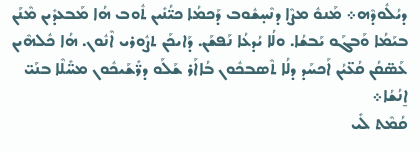ܕܝܳܠܽܘܕܶܗ܀ ܡܰܢܘܽ ܡܨܶܐ ܕܢܶܚ̣ܫܽܘܒ ܕܰܟܡܳܐ ܟܝ̈ܳܢܺܝܢ ܬܽܘܒ ܗܳܐ ܡܰܒܥܕܺܝܢ ܡܶܢܰܢ ܒܝܰܡܳܐ ܘܰܒܓܰܘ ܝܰܒܫܳܐ. ܘܠܳܐ ܝܳܕܥܳܐ ܢܰܦܫܰܢ. ܕܰܐܝܟܰܢ ܬܨܽܘܪܝ ܐܶܢܽܘܢ. ܗܳܐ ܟܽܠܗܶܝܢ ܥܰܣ̈ܩܳܢ ܩܳܥ̈ܝܳܢ ܐܰܟܚܰܕ ܕܠܳܐ ܬܶܣܒܟܽܘܢ ܒܳܐܐܰܪ ܫܰܠܰܘ ܕܪ̈ܺܫܰܝܟܽܘܢ ܡܚ̈ܺܠܶܐ ܒܢܰܝ̈ ܐ̱ܢܳܫܳܐ܀
ܩܳܡܶܬ ܠܺܝ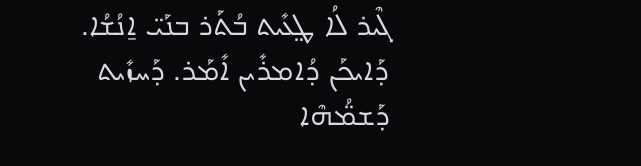ܓܶܝܪ ܠܳܐ ܛ݀ܥܺܝܬ ܒܳܬܰܪ ܒܢܰܝ̈ ܐ̱ܢܳܫܳܐ. ܕܰܐܝܟܰܢ ܕܳܐܡܪܺܝܢ ܐܺܡܰܪ. ܕܰܚܙܺܝܬ ܕܰܫܡ̈ܳܗܶܐ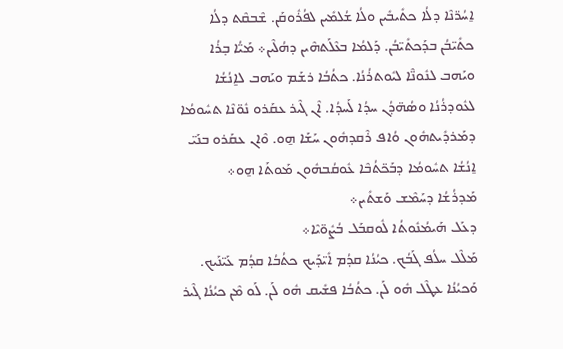ܐ̱ܚܳܪ̈ܢܶܐ ܕܠܳܐ ܟܬܺܝܒܺܝܢ ܘܠܳܐ ܫܳܠܡܺܝܢ ܠܦܳܪܽܘܩܰܢ. ܫܶܒܩܶܬ ܕܠܳܐ ܟܬܺܝ̈ܒܳܢ ܒܕܰܟܬܺܝ̈ܒܳܢ. ܕܰܠܡܳܐ ܒܥܶܠܰܬܗܶܝܢ ܕܗܳܠܶܝܢ܀ ܡܰܝ̈ܳܐ ܒ̣ܪܳܐ ܘܝܰܗܒ ܠܢܽܘܢ̈ܶܐ ܠܝܽܘܬܪܳܢܳܐ. ܟܬܳܒܳܐ ܪܫܰܡ ܘܝܰܗܒ ܠܐ̱ܢܳܫܳܐ ܠܥܽܘܕܪܳܢܳܐ ܘܣܳܗ̈ܕܳܢ ܚܕܳܐ ܠܰܚܕܳܐ. ܐܶܢ ܓܶܝܪ ܥܩܰܪܘ ܢܽܘ̈ܢܶܐ ܬܚܽܘܡܳܐ ܕܡܰܪܕܺܝܬܗܽܘܢ ܘܳܐܦ ܪܶܩܕܗܽܘܢ ܚܰܫܰܐ ܗ̱ܘ. ܘܶܐܢ ܥܩܰܪܘ ܒܢܰܝ̈ ܐ̱ܢܳܫܳܐ ܬܚܽܘܡܳܐ ܕܒܰܟ̈ܬܳܒܶܐ ܥܽܘܩܳܒܗܽܘܢ ܡܰܘܬܰܐ ܗ̱ܘ܀
ܡܰܕܪܳܫܳܐ ܕܚܰܡܶܫ ܘܰܫܬܺܝܢ܀
ܕܥܰܠ ܗܰܝܡܳܢܽܘܬܳܐ ܠܽܘܩܒܰܠ ܒܳܨܽܘ̈ܝܶܐ܀
ܡܰܠܶܠ ܚܠܳܦ ܓܰܒܳܟ. ܟܝܳܢܳܐ ܩܕܳܡ ܐܺܝ̈ܕܰܝܟ ܟܬܳܒܳܐ ܩܕܳܡ ܥܰܝ̈ܢܰܝܟ. ܘܰܟܝܳܢܳܐ ܥܛܶܠ ܗܽܘ ܠܰܢ. ܟܬܳܒܳܐ ܦܫܺܝܩ ܗܽܘ ܠܰܢ. ܠܰܘ ܡܶܢ ܟܝܳܢܳܐ ܓܶܝܪ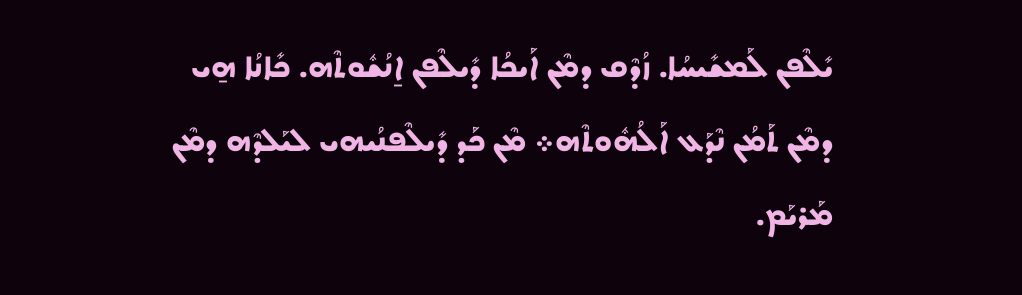ܝܺܠܶܦܢ ܠܰܡܫܺܝܚܳܐ. ܙܳܕܶܩ ܕܡܶܢ ܐܰܝܟܳܐ ܕܺܝܠܶܦܢ ܐ̱ܢܳܫܽܘܬܶܗ. ܟܺܐܢܳܐ ܗ̱ܝ ܕܡܶܢ ܬܰܡܳܢ ܢܶܕܰܥ ܐܰܠܳܗܽܘܬܶܗ܀ ܡܶܢ ܟܰܕ ܕܺܝܠܶܦܢܳܝܗܝ ܠܝܰܠܕܶܗ ܕܡܶܢ ܡܰܪܝܰܡ.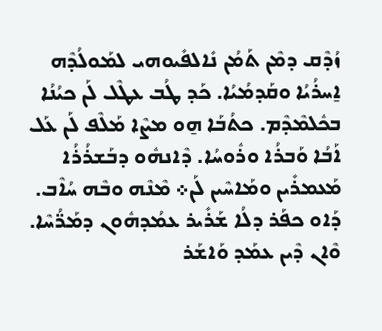ܙܳܕܶܩ ܕܡܶܢ ܬܰܡܳܢ ܢܺܐܠܦܺܝܘܗܝ ܠܡܰܘܠܳܕܶܗ ܐ̱ܚܪܳܝܳܐ ܘܩܰܕܡܳܝܳܐ. ܟܰܕ ܛܳܒ ܥܛܶܠ ܠܰܢ ܟܝܳܢܳܐ ܒܟܽܠܡܶܕܶܡ. ܟܬܳܒܰܐ ܗ̱ܘ ܡܨܶܐ ܡܰܠܶܦ ܠܰܢ ܥܰܠ ܐܰܒܳܐ ܘܰܒܪܳܐ ܘܪܽܘܚܳܐ. ܕܶܐܢܗܽܘ ܕܒܰܫܪܳܪܳܐ ܡܰܥܡܪܺܝܢ ܘܡܰܐܚܶܝܢ ܠܰܢ܀ ܡܶܢܶܗ ܘܒܶܗ ܚܳܐܶܒ. ܕܰܐܘ ܟܦܰܪ ܕܠܳܐ ܫܰܪܺܝܪ ܥܡܳܕܗܽܘܢ ܕܡܰܪ̈ܳܚܶܐ. ܘܶܐܢ ܕܶܝܢ ܥܡܰܕ ܘܰܐܫܰܪ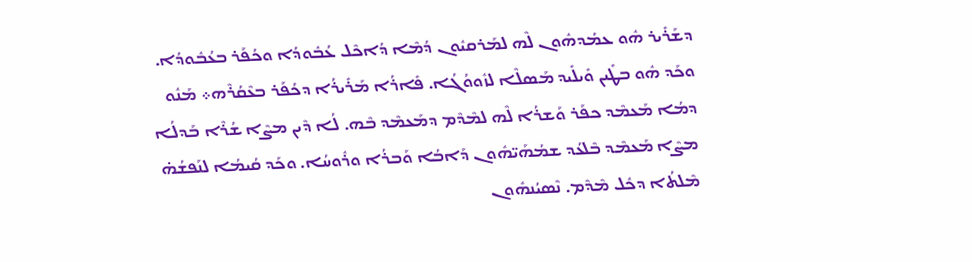ܕܫܰܪܺܝܪ ܗܽܘ ܥܡܳܕܗܽܘܢ ܠܶܗ ܠܡܰܪܩܝܽܘܢ ܕܳܡܶܐ ܕܳܐܟܶܠ ܥܳܒܽܘܕܳܐ ܘܟܳܦܰܪ ܒܥܳܒܽܘܕܳܐ. ܘܟܰܕ ܗܽܘ ܒܛܺܝܢ ܘܺܝܠܺܝܕ ܡܰܣܠܶܐ ܠܙܽܘܘܳܓܳܐ. ܦܺܐܪܳܐ ܡܰܪܺܝܪܳܐ ܕܟܳܦܰܪ ܒܥܶܩܳܪܶܗ܀ ܡܰܢܽܘ ܕܡܳܐ ܡܰܥܡܶܕ ܟܦܰܪ ܘܰܫܪܳܐ ܠܶܗ ܠܡܶܕܶܡ ܕܡܰܥܡܶܕ ܒܶܗ. ܠܳܐ ܕܶܝܢ ܡܨܶܐ ܫܳܪܶܐ ܒܰܕܠܳܐ ܡܨܶܐ ܡܰܥܡܶܕ ܒܶܠܥܳܕ ܫܡܳܗܰܝ̈ܗܽܘܢ ܕܰܐܒܳܐ ܘܰܒܪܳܐ ܘܪܽܘܚܳܐ. ܘܟܰܕ ܩܳܝܡܳܐ ܠܢܰܦܫܳܗ̇ ܡܶܠܬܳܐ ܕܟܽܠ ܡܶܕܶܡ. ܢܶܣܝܳܢܗܽܘܢ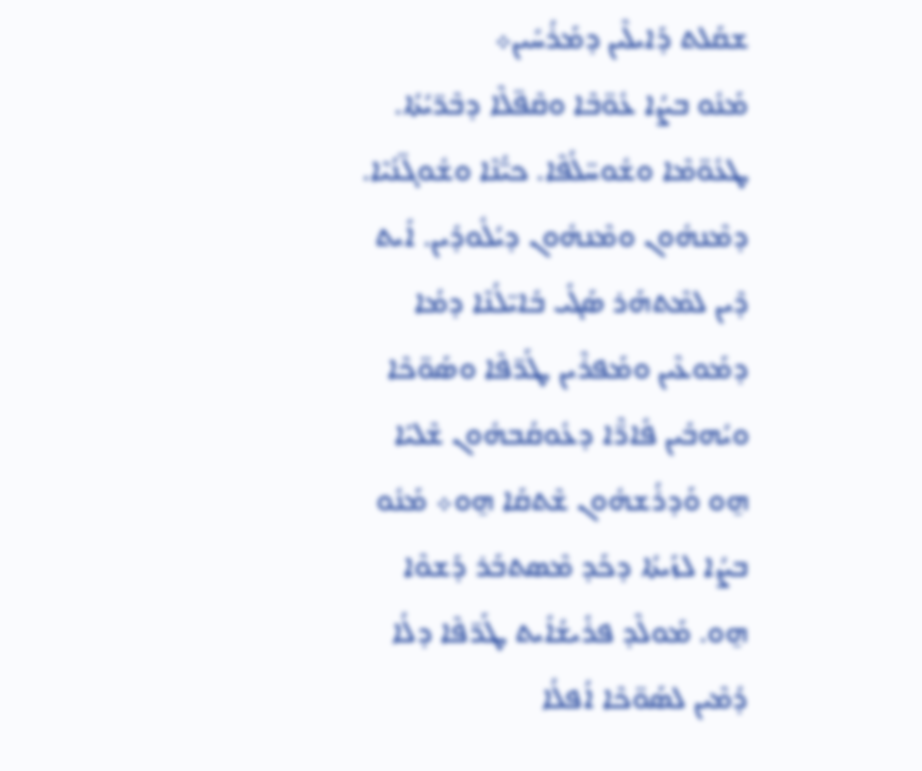ܫܩܰܠܬ ܕܰܐܝܠܶܝܢ ܕܡܰܪܳܚܺܝܢ܀
ܡܰܢܽܘ ܒܨܳܐ ܥܽܘ̈ܒܶܐ ܘܩܶܦ̈ܠܶܐ ܕܒܶܪ̈ܝܳܬܳܐ. ܛܥܽܘ̈ܡܶܐ ܘܫܽܘܚ̈ܠܳܦܶܐ. ܟܝ̈ܳܢܶܐ ܘܫܽܘܓ̈ܢܳܝܶܐ. ܕܡܶܢܗܽܘܢ ܘܡܶܢܗܽܘܢ ܕܝܳܠܽܘܕܺܝܢ. ܐܺܝܬ ܕܶܝܢ ܠܡܶܬܗܰܪ ܣܰܓܺܝ ܒܺܐܝ̈ܠܳܢܶܐ ܕܡܳܐ ܕܡܰܘܥܶܝܢ ܘܡܰܦܪܶܝܢ ܛܰܪ̈ܦܶܐ ܘܣܰܘ̈ܟܶܐ ܘܝܳܗܒܺܝܢ ܦܺܐܪ̈ܶܐ ܕܥܽܘܩܳܒܗܽܘܢ ܫܶܠܝܰܐ ܗ̱ܘ ܘܰܕܪܳܫܗܽܘܢ ܫܶܬܩܰܐ ܗ̱ܘ܀ ܡܰܢܽܘ ܒܨܳܐ ܠܙܰܝܬܳܐ ܕܟܰܕ ܡܶܣܬܒܰܪ ܕܰܫܘܶܐ ܗ̱ܘ. ܡܰܘܠܶܕ ܦܪܺܝܫܳܐܺܝܬ ܛܰܪ̈ܦܶܐ ܕܠܳܐ ܕܳܡܶܝܢ ܠܣܰܘ̈ܟܶܐ ܐܳܦܠܳܐ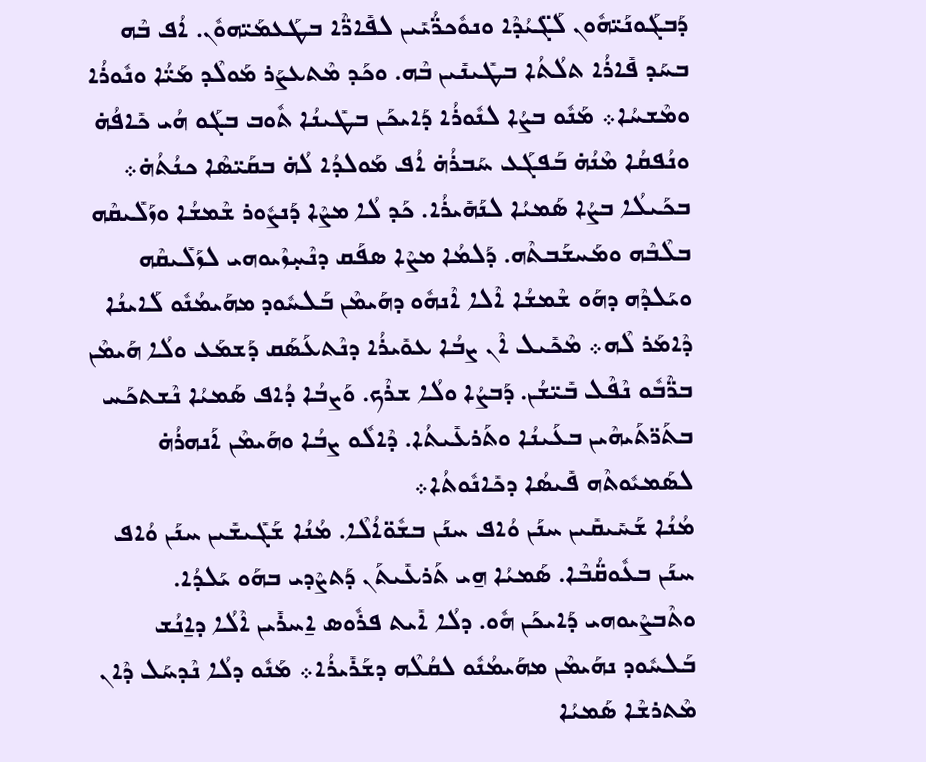ܕܰܒܓܰܘܢܰܝ̈ܗܽܘܢ ܠܰܓ̈ܝܳܕܶܐ ܘܢܘܽܟܪ̈ܳܝܺܝܢ ܠܦܺܐܪ̈ܶܐ ܒܛܰܥܡܰܝ̈ܗܘܽܢ. ܐܳܦ ܒܶܗ ܒܚܰܕ ܦܺܐܪܳܐ ܬܠܳܬܳܐ ܒܛܺܝܢܺܝܢ ܒܶܗ. ܘܟܰܕ ܡܶܬܥܨܰܪ ܡܰܘܠܶܕ ܡܰܝ̈ܳܐ ܘܢܽܘܪܳܐ ܘܡܶܫܚܳܐ܀ ܡܰܢܽܘ ܒܨܳܐ ܠܢܽܘܪܳܐ ܕܰܐܝܟܰܢ ܒܛܺܝܢܳܐ ܬܽܘܒ ܒܓܰܘ ܗܳܝ ܟܺܐܦܳܗ̇ ܘܢܳܦܩܳܐ ܡܶܢܳܗ̇ ܒܰܦܓܰܥ ܚܰܒܪܳܗ̇ ܐܳܦ ܡܰܘܠܕܳܐ ܠܳܗ̇ ܒܩܰܝ̈ܣܶܐ ܟܢܳܬܳܗ̇܀ ܒܟܰܝܠܳܐ ܒܨܳܐ ܣܰܡܝܳܐ ܠܢܰܗܺܝܪܳܐ. ܟܰܕ ܠܳܐ ܡܨܶܐ ܕܰܢܨܽܘܪ ܫܶܡܫܳܐ ܘܙܰܠܺܝܩܶܗ ܒܠܶܒܶܗ ܘܡܰܚܫܰܒܬܶܗ. ܕܰܠܡܳܐ ܡܨܶܐ ܣܦܰܩ ܕܢܶܚ̣ܙܶܝܘܗܝ ܠܙܰܠܺܝܩܶܗ ܘܝܰܠܕܶܗ ܕܗܰܘ ܫܶܡܫܳܐ ܐܶܠܐ ܐܶܢܗܽܘ ܕܗܰܝܡܶܢ ܒܰܠܚܽܘܕ ܡܗܰܝܡܳܢܽܘ ܠܰܐܝܢܳܐ ܕܶܐܡܰܪ ܠܶܗ܀ ܡܶܟܺܝܠ ܐܶܢ ܨܒܳܐ ܥܘܺܝܪܳܐ ܕܢܶܬܥܰܣܰܩ ܕܰܫܡܰܥ ܘܠܳܐ ܗܰܝܡܶܢ ܒܪ̈ܶܒܽܘ ܢܶܦܶܠ ܒܺܝ̈ܫܳܢ. ܕܰܒܨܳܐ ܘܠܳܐ ܫܪܶܟ. ܘܰܨܒܳܐ ܕܳܐܦ ܣܰܡܝܳܐ ܢܶܫܬܟܰܚ ܒܬܰܪ̈ܬܰܝܗܶܝܢ ܒܥܰܝܢܳܐ ܘܬܰܪܥܺܝܬܳܐ. ܕܶܐܠܽܘ ܨܒܳܐ ܘܗܰܝܡܶܢ ܐܰܢܗܪܳܗ̇ ܠܣܰܡܝܽܘܬܶܗ ܦܺܝܣܳܐ ܕܟܺܐܢܽܘܬܳܐ܀
ܡܳܢܳܐ ܫܰܚܺܝܩܺܝܢ ܚܢܰܢ ܘܳܐܦ ܚܢܰܢ ܒܫܽܘ̈ܐܳܠܶܐ. ܡܳܢܳܐ ܫܰܓܺܝܫܺܝܢ ܚܢܰܢ ܘܳܐܦ ܚܢܰܢ ܒܥܽܘܩ̈ܳܒܶܐ. ܣܰܡܝܳܐ ܗ̱ܝ ܬܰܪܥܺܝܬܰܢ ܕܰܬܨܶܕܝ ܒܗܰܘ ܝܰܠܕܳܐ. ܘܬܶܒܨܶܝܘܗܝ ܕܰܐܝܟܰܢ ܗܽܘ. ܕܠܳܐ ܐܺܝܬ ܦܪܽܘܣ ܐ̱ܚܪܺܝܢ ܐܶܠܳܐ ܕܐ̱ܢܳܫ ܒܰܠܚܽܘܕ ܢܗܰܝܡܶܢ ܡܗܰܝܡܳܢܽܘ ܠܩܳܠܶܗ ܕܫܰܪܺܝܪܳܐ܀ ܡܰܢܽܘ ܕܠܳܐ ܢܶܕܚܰܠ ܕܶܐܢ ܡܶܬܪܫܶܐ ܣܰܡܝܳܐ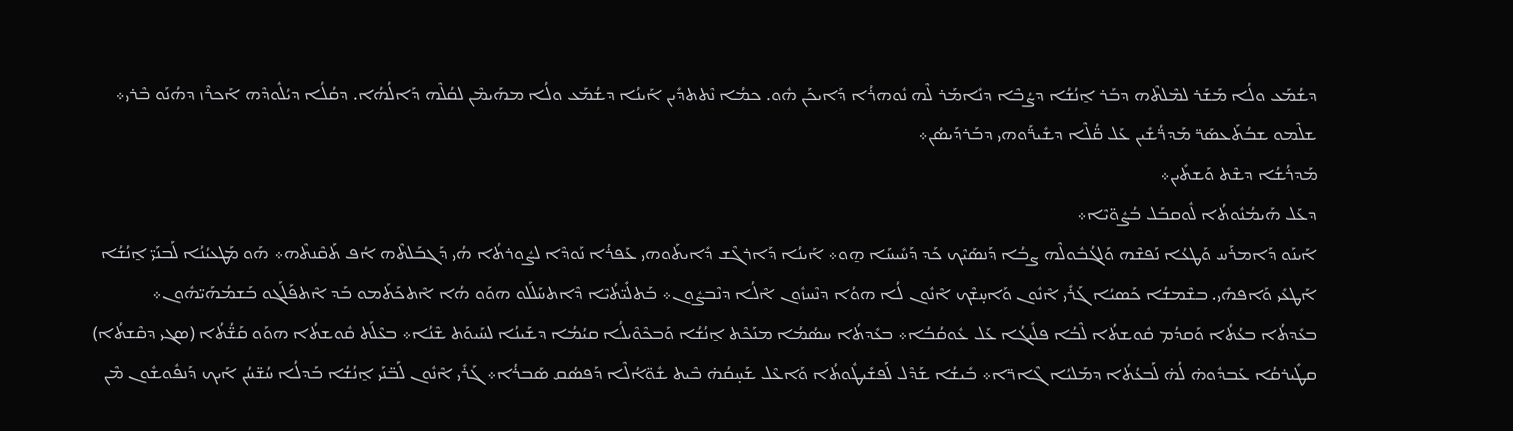ܕܫܳܡܰܥ ܘܠܳܐ ܡܰܫܰܪ ܠܡܶܠܬܶܗ ܕܒܰܪ ܐ̱ܢܳܫܳܐ ܕܨܳܒܶܐ ܕܢܺܐܡܰܪ ܠܶܗ ܢܽܘܗܪܳܐ ܕܰܐܝܟܰܢ ܗܽܘ. ܟܡܳܐ ܢܶܬܬܕܺܝܢ ܐܰܝܢܳܐ ܕܫܳܡܰܥ ܘܠܳܐ ܡܗܰܝܡܶܢ ܠܩܳܠܶܗ ܕܰܐܠܳܗܳܐ. ܕܩܳܠܳܐ ܕܝܳܠܽܘܕܶܗ ܐܰܟܪܶܙ ܕܗܳܢܰܘ ܒܶܪܝ܀
ܫܠܶܡܘ ܫܒܳܬܰܥܣܰܪ̈ ܡܰܕܪ̈ܳܫܺܝܢ ܥܰܠ ܩ̈ܳܠܶܐ ܕܫܺܝܪ̈ܰܘܗܝ ܕܒܰܪܕܰܝܣܳܢ܀
ܡܰܕܪܳܫܳܐ ܕܫܶܬ ܘܰܫܬܺܝܢ܀
ܕܥܰܠ ܗܰܝܡܳܢܽܘܬܳܐ ܠܽܘܩܒܰܠ ܒܳܨܽܘ̈ܝܶܐ܀
ܐܰܝܢܰܘ ܕܰܐܡܪܰܚ ܘܰܛܥܳܐ ܢܰܦܫܶܗ ܘܰܠܓܳܒܽܘܠܶܗ ܨܒܳܐ ܕܰܢܣܰܝܶܟ ܟܰܕ ܕܰܚܺܝܚܰܐ ܗ̱ܘ܀ ܐܰܝܢܳܐ ܕܰܐܪܓܶܫ ܕܺܐܝܬܰܘܗܝ ܥܰܦܪܳܐ ܢܰܘܕܶܐ ܠܨܽܘܪܬܳܐ ܗܳܝ ܕܰܓܒܰܠܬܶܗ ܐܳܦ ܬܰܩܶܢܬܶܗ܀ ܗܰܘ ܡܰܛܥܝܳܢܳܐ ܠܰܒܢܰܝ̈ ܐ̱ܢܳܫܳܐ ܐܰܛܥܺܝ ܘܰܐܦܗܺܝ. ܒܫܶܡܫܳܐ ܟܰܣܝܳܐ ܓܰܪܺܝ ܐܶܢܽܘܢ ܘܰܐܚ̣ܫܶܟ ܐܶܢܽܘܢ ܠܳܐ ܗܘܳܐ ܕܢܶܚܙܽܘܢ ܐܶܠܳܐ ܕܢܶܒܨܽܘܢ܀ ܒܰܬܠܺܝ̈ܬܳܝܶܐ ܕܶܐܬܚܰܠܰܠܘ ܗܘܰܘ ܗܳܐ ܐܶܬܟܰܬܰܡܘ ܒܰܕ ܐܶܬܦܰܠܰܓܘ ܒܰܫܡܳܗܰܝ̈ܗܽܘܢ܀
ܒܥܺܕܬܳܐ ܒܥܳܬܳܐ ܘܰܩܕܳܡ ܩܽܘܫܬܳܐ ܠܶܒܳܐ ܦܠܺܝܓܳܐ ܥܰܠ ܥܽܘܩܳܒܳܐ܀ ܒܥܺܕܬܳܐ ܚܣܳܡܳܐ ܡܢܰܟܶܬ ܐ̱ܢܳܫܳܐ ܘܰܒܟܶܘܶܝܠܳܐ ܩܝܳܡܳܐ ܕܫܰܝܢܳܐ ܠܚܰܝܘܰܬ ܫܶܢܳܐ܀ ܒܥܶܠܰܬ ܩܽܘܫܬܳܐ ܗܘܰܘ ܩܰܫ̈ܳܬܳܐ (ܣܓܝ ܕܩܶܫܬܳܐ) ܩܛܺܝܪܩܳܐ ܥܰܒܕܽܘܗ̇ ܠܳܗ̇ ܠܰܒܥܳܬܳܐ ܕܡܰܠܝܳܐ ܓܶܐܪ̈ܐ܀ ܒܺܝܫܳܐ ܫܰܕܶܠ ܠܰܦܫܺܝܛܽܘܬܳܐ ܘܰܐܥܶܠ ܫܰܚ̣ܩܳܗ̇ ܒܶܝܬ ܫܽܘ̈ܐܳܠܶܐ ܕܰܦܣܳܩ ܣܰܒܪܳܐ܀ ܓܰܪܺܝ ܐܶܢܽܘܢ ܠܰܒ̈ܢܰܝ ܐ̱ܢܳܫܳܐ ܒܰܕܠܳܐ ܚܳܫ̈ܚܳܢ ܐܰܝܟ ܕܰܢܦܽܘܫܽܘܢ ܡܶܢ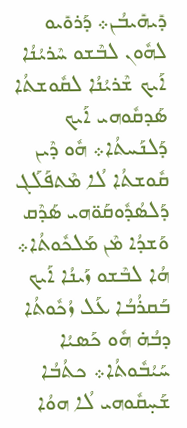ܕܺܝܗܺܝܒܳܢ܀ ܕܰܪܘܺܝܘ ܠܗܽܘܢ ܠܒܶܫܘ ܚܶܪܝܳܢܳܐ ܐܰܝܟ ܫܶܪܝܳܢܳܐ ܠܩܽܘܫܬܳܐ ܣܰܕܩܽܘܗܝ ܐܰܝܟ ܕܰܠܢܰܚܬܳܐ܀ ܗܽܘ ܕܶܝܢ ܩܽܘܫܬܳܐ ܠܳܐ ܡܶܬܦܰܠܰܓ ܕܰܠܣܳܕܽܘܩܰܘ̈ܗܝ ܣܰܕܶܩ ܘܰܫܕܳܐ ܡܶܢ ܡܰܠܟܽܘܬܳܐ܀ ܗܳܐ ܠܒܶܫܘ ܙܰܝܢܳܐ ܐܰܝܟ ܒܰܩܪܳܒܳܐ ܥܰܠ ܙܳܟܽܘܬܳܐ ܕܒܳܗ̇ ܗܽܘ ܟܰܣܝܳܐ ܚܰܝܳܒܽܘܬܳܐ܀ ܟܬܳܒܳܐ ܫܰܚ̣ܩܽܘܗܝ ܠܳܐ ܗܘܳܐ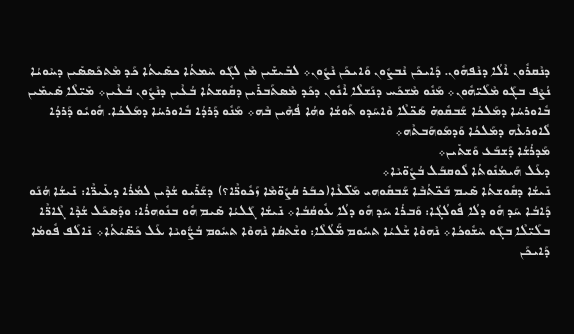ܕܢܶܩܪܽܘܢ ܐܶܠܳܐ ܕܢܶܦܗܽܘܢ. ܕܰܐܝܟܰܢ ܢܶܒܨܽܘܢ ܘܰܐܝܟܰܢ ܢܶܨܽܘܢ܀ ܠܒܺܝܫܺܝܢ ܡܶܢ ܠܓܰܘ ܚܶܡܬܳܐ ܟܣܺܝܬܳܐ ܟܰܕ ܡܶܬܟܰܣܣܺܝܢ ܕܚܶܘܝܳܐ ܢܳܨܶܦ ܒܓܰܘ ܡܶܠܰܝ̈ܗܽܘܢ܀ ܡܰܢܽܘ ܡܶܫܟܰܚ ܕܢܰܫܠܶܐ ܐܶܢܽܘܢ ܕܟܰܕ ܡܶܣܬܰܒܪܺܝܢ ܕܩܽܘܫܬܳܐ ܒܳܥܶܝܢ ܕܢܶܨܽܘܢ ܒܳܥܶܝܢ܀ ܡܺܝ̈ܠܶܐ ܣܺܝܡܺܝܢ ܒܽܐܘܪܚܳܐ ܕܡܰܠܟܳܐ ܫܰܒܩܽܘܗ̇ ܣܰܟ̈ܠܶܐ ܘܶܐܚܰܕܘ ܬܰܘܫܳܐ ܘܗܳܐ ܦܳܗܶܝܢ ܒܶܗ܀ ܡܰܢܽܘ ܕܰܪܕܳܐ ܒܽܐܘܪܚܳܐ ܕܡܰܠܟܳܐ. ܗܽܘܝܽܘ ܕܰܪܕܳܐ ܠܽܐܘܪܥܶܗ ܕܡܰܠܟܳܐ ܘܰܕܡܰܘܗܰܒܬܶܗ܀
ܡܰܕܪܳܫܳܐ ܕܰܫܒܰܥ ܘܰܫܬܺܝܢ܀
ܕܥܰܠ ܗܰܝܡܳܢܽܘܬܳܐ ܠܽܘܩܒܰܠ ܒܳܨܽܘ̈ܝܶܐ܀
ܢܺܝܫܳܐ ܕܩܽܘܫܬܳܐ ܣܺܝܡ ܒܰܟ̈ܬܳܒܶܐ ܫܰܒܩܽܘܗܝ ܡܰܠ̈ܥܶܐ(ܟܒܰܪ ܩܳܨܽܘ̈ܡܶܐ ܙܰܟܽܘܪ̈ܶܐ؟) ܕܫܰܪܺܝܘ ܫܳܕܶܝܢ ܠܡܳܪܳܐ ܕܥܺܝܪ̈ܶܐ: ܢܺܝܫܳܐ ܗܳܢܰܘ ܕܰܐܒܳܐ ܚܰܕ ܗܽܘ ܕܠܳܐ ܦܽܘܠܳܓܳܐ: ܘܰܒܪܳܐ ܚܰܕ ܗܽܘ ܕܠܳܐ ܥܽܘܩܳܒܳܐ܀ ܢܺܝܫܳܐ ܓܰܠܝܳܐ ܣܺܝܡ ܗܽܘ ܒܢܽܘܗܪܳܐ: ܘܕܰܣܟܰܠ ܫܳܕܶܐ ܓܶܐܪ̈ܶܐ ܒܠܰܝ̈ܠܶܐ ܒܓܰܘ ܚܶܫܽܘܟܳܐ܀ ܢܶܗܘܶܐ ܫܶܠܝܳܐ ܬܚܽܘܡ ܡ̈ܰܠܳܠܶܐ: ܘܫܶܬܩܳܐ ܢܶܗܘܶܐ ܬܚܽܘܡ ܒܳܨ̈ܽܘܝܶܐ ܥܰܠ ܟܰܣ̈ܝܳܬܳܐ܀ ܢܺܐܠܰܦ ܦܽܘܡܳܐ ܕܰܐܝܟܰܢ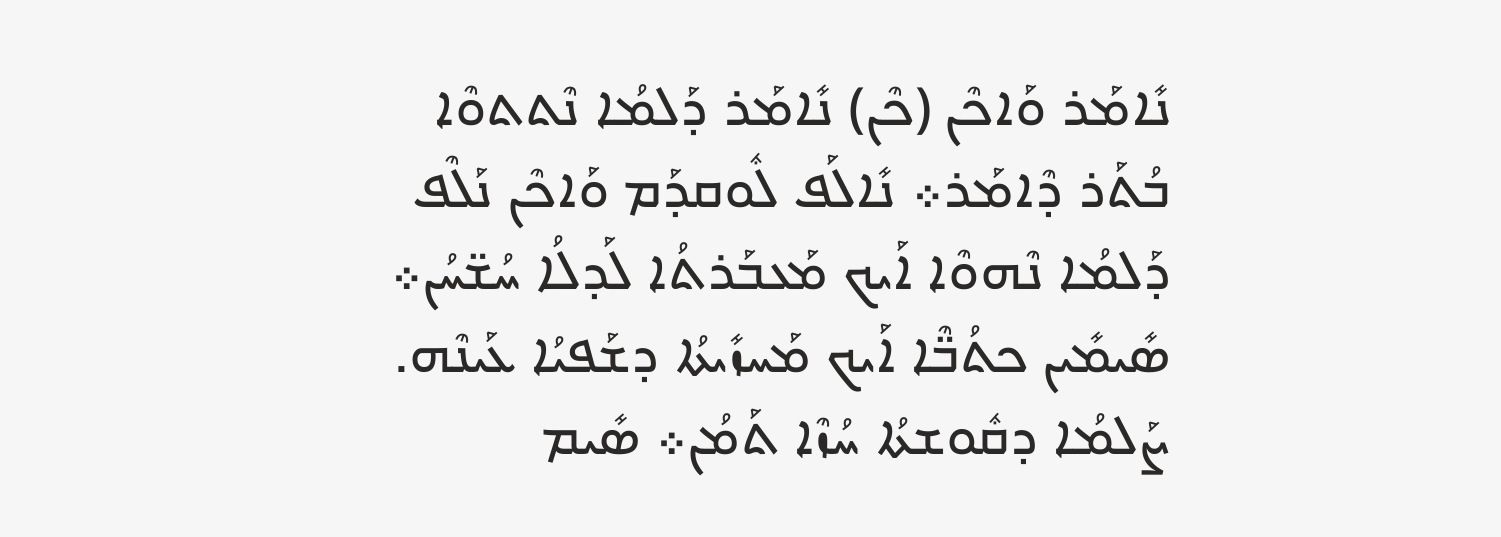ܢܺܐܡܰܪ ܘܰܐܟܶܢ (ܟܶܢ) ܢܺܐܡܰܪ ܕܰܠܡܳܐ ܢܶܬܬܘܶܐ ܒܳܬܰܪ ܕܶܐܡܰܪ܀ ܢܺܐܠܰܦ ܠܽܘܩܕܰܡ ܘܰܐܟܶܢ ܢܰܠܶܦ ܕܰܠܡܳܐ ܢܶܗܘܶܐ ܐܰܝܟ ܡܰܥܒܰܪܬܳܐ ܠܰܕܠܳܐ ܚܳܫ̈ܚܳܢ܀ ܣܺܝܡܺܝܢ ܟܬܳܒ̈ܶܐ ܐܰܝܟ ܡܰܚܙܺܝܬܳܐ ܕܫܰܦܝܳܐ ܥܰܝܢܶܗ. ܨܰܠܡܳܐ ܕܩܽܘܫܬܳܐ ܚܳܙܶܐ ܬܰܡܳܢ܀ ܣܺܝܡ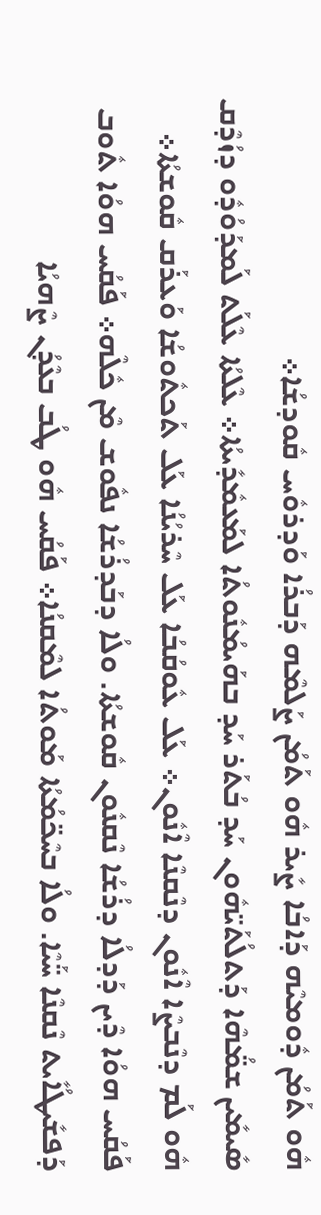ܗܽܘ ܬܰܡܳܢ ܕܽܘܡܝܶܗ ܕܰܐܒܳܐ ܨܺܝܪ ܗܽܘ ܬܰܡܳܢ ܨܰܠܡܶܗ ܕܰܒܪܳܐ ܘܰܕܪܘܽܚ ܩܽܘܕܫܳܐ܀
ܣܺܝܡܺܝܢ ܫܡ̈ܳܗܶܐ ܕܰܬܠܳܬܰܝ̈ܗܽܘܢ ܚܰܕ ܒܳܬܰܪ ܚܰܕ ܒܗܰܝܡܳܢܽܘܬܳܐ ܠܡܰܥܡܽܕܺܝܬܳܐ܀ ܥܶܠܬܳܐ ܥܶܠܰܬ ܠܰܡܕܰܘܳܕܽܘ ܕܙܳܕܶܩ ܗܽܘ ܠܰܡ ܕܢܶܒܨܶܐ ܐܶܢܽܘܢ ܕܢܶܩܢܶܐ ܐܶܢܽܘܢ܀ ܥܰܠ ܥܽܘܩܳܒܳܐ ܥܰܠ ܚܶܪܝܳܢܳܐ ܥܰܠ ܬܰܟܬܽܘܫܳܐ ܘܰܥܪܰܩ ܩܽܘܫܬܳܐ܀ ܦܰܩܳܚ ܗܘܳܐ ܕܶܝܢ ܕܰܕܠܳܐ ܕܪܳܫܳܐ ܢܶܩܢܽܘܢ ܩܽܘܫܬܳܐ. ܘܠܳܐ ܕܒܰܕܪܳܫܳܐ ܢܦܽܘܫ ܡܶܢ ܟܽܠܶܗ܀ ܦܰܩܳܚ ܗܘܳܐ ܬܽܘܒ ܕܰܦܫܺܝܛܳܐܺܝܬ ܢܶܩܢܶܐ ܚ̈ܰܝܶܐ. ܘܠܳܐ ܒܚܶܟ̈ܡܳܬܳܐ ܡܰܘܬܳܐ ܠܡܶܩܢܳܐ܀ ܦܰܩܳܚ ܗܽܘ ܛܳܒ ܒܥܶܕܳܢ ܨܶܗܝܳܐ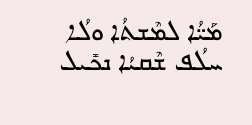ܡܰܝ̈ܳܐ ܠܡܶܫܬܳܐ ܘܠܳܐ ܚܠܳܦ ܫܶܩܝܳܐ ܢܟܺܝܠ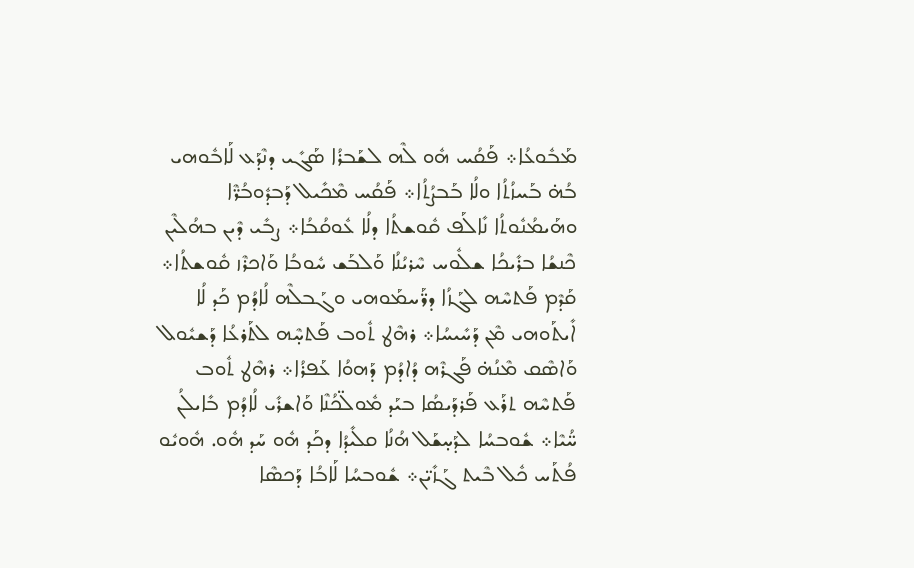ܡܰܒܽܘܥܳܐ܀ ܦܰܩܳܚ ܗܽܘ ܠܶܗ ܠܫܰܒܪܳܐ ܣܰܓܺܝ ܕܢܶܕܰܥ ܠܰܐܒܽܘܗܝ ܒܳܗ̇ ܒܰܚܙܳܬܳܐ ܘܠܳܐ ܒܰܒܨܳܬܳܐ܀ ܦܰܩܳܚ ܡܶܟܺܝܠ ܕܰܒܕܽܘܒܳܪ̈ܶܐ ܘܗܰܝܡܳܢܽܘܬܳܐ ܢܺܐܠܰܦ ܩܽܘܫܬܳܐ ܕܠܳܐ ܥܽܘܩܳܒܳܐ܀ ܨܒܺܝ ܕܶܝܢ ܒܗܳܠܶܝܢ ܟܶܢܫܳܐ ܒܪܺܝܟܳܐ ܫܠܽܘܚ ܚܶܪܝܳܢܳܐ ܘܰܠܒܰܫ ܚܽܘܒܳܐ ܘܰܐܟܪܶܙ ܩܽܘܫܬܳܐ܀
ܩܰܕܶܡ ܦܰܬܚܶܗ ܠܓܰܙܳܐ ܕܪ̈ܰܚܡܰܘܗܝ ܘܓܰܒܠܶܗ ܠܳܐܕܳܡ ܟܰܕ ܠܳܐ ܐܺܝܬܰܘܗܝ ܡܶܢ ܕܰܚܺܝܚܳܐ܀ ܪܗܶܛ ܬܽܘܒ ܦܰܬܚ̣ܶܗ ܠܬܰܪܥܳܐ ܕܰܫܝܽܘܠ ܘܰܐܣܶܩ ܡܶܢܳܗ̇ ܦܰܓܪܶܗ ܕܳܐܕܳܡ ܕܰܗܘܳܐ ܥܰܦܪܳܐ܀ ܪܗܶܛ ܬܽܘܒ ܦܰܬܚܶܗ ܬܪܰܥ ܦܰܪܕܰܝܣܳܐ ܒܝܰܕ ܡܽܘܠ̈ܟܳܢܶܐ ܘܰܐܫܪܺܝ ܠܳܐܕܳܡ ܒܺܐܝܠܳܢ ܚ̈ܳܝܶܐ܀ ܫܽܘܒܚܳܐ ܠܕܰܚ̣ܫܰܠ ܗܳܢܳܐ ܩܠܺܝܕܳܐ ܕܟܰܕ ܗܽܘ ܚܰܕ ܗܽܘ. ܗܽܘܝܽܘ ܦܳܬܰܚ ܟܽܠ ܒܶܝܬ ܓܰܙܺܝ̈ܢ܀ ܫܽܘܒܚܳܐ ܠܰܐܒܳܐ ܕܰܟܣܶܐ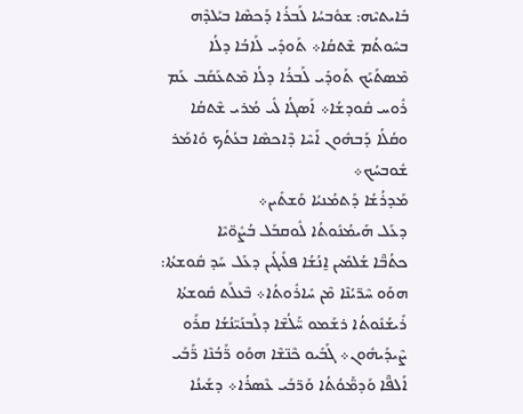ܒܺܐܝܬܝܶܗ: ܫܘܽܒܚܳܐ ܠܰܒܪܳܐ ܕܰܟܣܶܐ ܒܝܰܠܕܶܗ ܒܚܽܘܬܳܡ ܫܶܬܩܳܐ܀ ܬܰܘܕܺܝ ܠܰܐܒܳܐ ܕܠܳܐ ܡܶܣܬܰܝܰܟ ܬܰܘܕܺܝ ܠܰܒܪܳܐ ܕܠܳܐ ܡܶܬܥܰܩܰܒ ܥܰܡ ܪܽܘܚ ܩܽܘܕܫܳܐ܀ ܐܰܣܓܳܐ ܠܺܝ ܡܳܪܝ ܫܶܬܩܳܐ ܘܩܳܠܳܐ ܕܰܒܗܽܘܢ ܐܺܚܶܐ ܕܶܐܟܣܶܐ ܒܥܳܬܳܟ ܘܺܐܡܰܪ ܫܽܘܒܚܳܟ܀
ܡܰܕܪܳܫܳܐ ܕܰܬܡܳܢܝܳܐ ܘܰܫܬܺܝܢ܀
ܕܥܰܠ ܗܰܝܡܳܢܽܘܬܳܐ ܠܽܘܩܒܰܠ ܒܳܨܽܘ̈ܝܶܐ
ܟܬܳܒ̈ܶܐ ܫܳܠܡܺܝܢ ܐ̱ܢܳܫܳܐ ܦܠܺܝܓܺܝܢ ܕܥܰܠ ܚܰܕ ܩܽܘܫܬܳܐ: ܗܘܰܘ ܚܶܪ̈ܝܳܢܶܐ ܡܶܢ ܚܺܐܪܽܘܬܳܐ܀ ܒܶܥܠܰܬ ܩܽܘܫܬܳܐ ܪܺܝܫܳܢܽܘܬܳܐ ܪܫܰܡܘ ܚ̈ܰܠܳܫܶܐ ܕܠܰܒܢܰܝ̈ܢܳܫܳܐ ܩܪܰܘ ܨܶܝܕܰܝܗܽܘܢ܀ ܓܰܒܺܝܘ ܟܶܢ̈ܫܶܐ ܗܘܰܘ ܪ̈ܰܒܳܢܶܐ ܪ̈ܰܒܰܝ ܐܰܠܦ̈ܶܐ ܘܰܕܡ̈ܰܘܳܬܳܐ ܘܰܪ̈ܒܰܝ ܥܶܣܪܳܐ܀ ܕܫܰܝܢܳܐ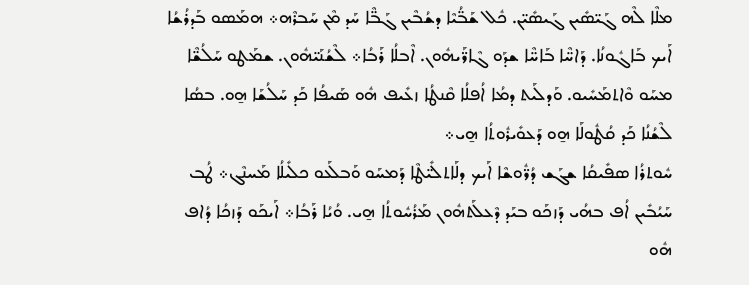ܡܠܶܐ ܠܶܗ ܓܰܝ̈ܣܺܝܢ ܓܰܝܣܺܝ̈ܢ. ܟܽܠ ܫܰܒ̈ܳܝܶܐ ܕܫܳܒܶܝܢ ܓܰܒ̈ܶܐ ܚܰܕ ܡܶܢ ܚܰܒܪܶܗ܀ ܗܡܰܣܘ ܒܰܕܪܳܫܳܐ ܐܰܝܟ ܒܰܐܓܽܘܢܳܐ. ܕܰܐܚ̈ܶܐ ܒܰܐܚ̈ܶܐ ܫܕܰܘ ܓܶܐܪ̈ܰܝܗܽܘܢ. ܐܶܒܠܳܐ ܪܰܒܳܐ܀ ܠܶܫܳܢܰܝ̈ܗܽܘܢ. ܫܡܰܛܘ ܚܰܠܳܫ̈ܶܐ ܡܚܰܘ ܘܶܐܬܡܰܚܺܝܘ. ܘܰܕܠܰܝܬ ܕܡܳܐ ܐܳܦܠܳܐ ܩܶܢܛܳܐ ܙܥܺܝܦ ܗܽܘ ܣܰܝܦܳܐ ܟܰܕ ܚܰܠܳܫܰܐ ܗ̱ܘ. ܒܣܳܐ ܠܶܫܳܢܳܐ ܟܰܕ ܩܳܛܽܘܠܰܐ ܗ̱ܘ ܕܰܥܘܺܝܪܽܘܬܳܐ ܗ̱ܝ܀
ܚܽܘܬܪܳܐ ܣܦܺܝܩܳܐ ܫܓܰܫ ܕܳܪ̈ܽܘܫܶܐ ܐܰܝܟ ܕܠܰܐܬܠܺܝ̈ܛܶܐ ܕܰܡܚܰܘ ܘܰܒܠܰܥܘ ܟܠܺܝܠܳܐ ܡܰܚܢܶܓ܀ ܛܳܒ ܚܰܝܳܒܺܝܢ ܐܳܦ ܒܗܳܝ ܕܰܙܟܰܘ ܒܝܰܕ ܕܶܥܠܰܬܗܽܘܢ ܡܰܪܳܚܽܘܬܳܐ ܗ̱ܝ. ܘܳܝܳܐ ܪܰܒܳܐ܀ ܐܰܝܟܰܘ ܕܰܙܟܳܐ ܕܳܐܦ ܗܽܘ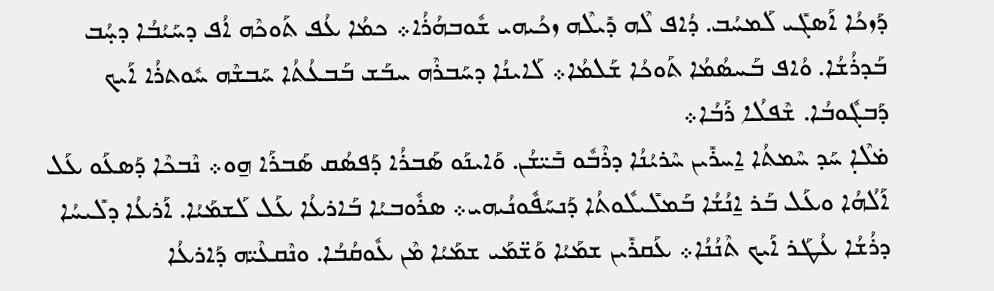ܕܰܙܟܳܐ ܐܰܣܓܺܝ ܠܰܡܚܳܒ. ܕܳܐܦ ܠܶܗ ܕܺܝܠܶܗ ܙܟܳܝܗܝ ܫܽܘܒܗܳܪܳܐ܀ ܟܡܳܐ ܥܳܦ ܬܰܘܟܶܗ ܐܳܦ ܕܚܰܝܳܒܳܐ ܕܚ̣ܳܒ ܒܰܕܪܳܫܳܐ. ܘܳܐܦ ܒܰܚܣܳܡܳܐ ܬܰܘܟܳܐ ܫܰܠܡܳܐ܀ ܠܰܐܝܢܳܐ ܕܚܰܒܪܶܗ ܚܒܰܫ ܒܰܒܥܳܬܳܐ ܚܰܒܫܶܗ ܚܽܘܬܪܳܐ ܐܰܝܟ ܕܰܒܓܽܘܒܳܐ. ܫܶܦܠܳܐ ܪܰܒܳܐ܀
ܡ̇ܠܶܐ̣ ܚܰܕ ܚܶܡܬܳܐ ܐ̱ܚܪܺܝܢ ܚܶܪܝܳܢܳܐ ܕܪܶܒܽܘ ܒܺܝ̈ܫܳܢ. ܘܰܐܝܢܰܘ ܣܰܒܪܳܐ ܕܰܦܣܳܩ ܣܰܒܪܰܐ ܗ̱ܘ܀ ܢܶܒܟܶܐ ܕܰܣܥܰܘ ܥܰܠ ܐܰܠܳܗܳܐ ܘܥܰܠ ܒܰܪ ܐ̱ܢܳܫܳܐ ܒܰܡܠܺܝܠܽܘܬܳܐ ܕܰܢܚܰܦܽܘܢܳܝܗܝ܀ ܣܪܽܘܒܝܳܐ ܒܰܐܪܥܳܐ ܥܰܠ ܠܰܫܡܰܝܳܐ. ܐܰܪܥܳܐ ܕܠܺܝܚܳܐ ܕܪܳܫܳܐ ܥܳܛܰܪ ܐܰܝܟ ܬܶܢܳܢܳܐ܀ ܥܰܩܪܺܝܢ ܫܡܰܝܳܐ ܘܰܫ̈ܡܰܝ ܫܡܰܝܳܐ ܡܶܢ ܥܽܘܩܳܒܳܐ. ܘܢܶܩܥܶܝ̈ܗ ܕܰܐܪܥܳܐ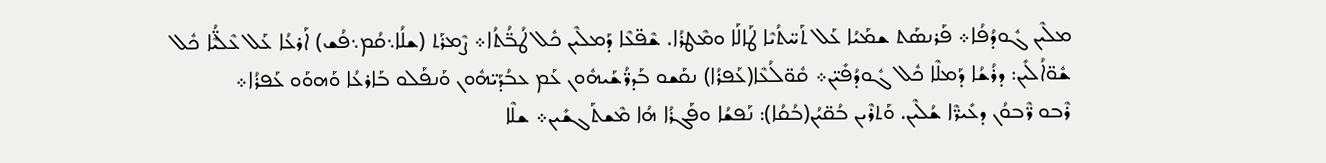ܡܠܶܝܢ ܓܽܘܕܳܦܳܐ܀ ܦܰܪܢܣܰܬ ܫܡܰܝܳܐ ܥܰܠ ܬܰܚ̈ܬܳܝܶܐ ܛܰܐܠܰܐ ܘܡܶܛܪܳܐ. ܫܶܦ̈ܥܶܐ ܕܰܡܠܶܝܢ ܟܽܠ ܛܳܒ̈ܳܬܳܐ܀ ܨܶܡܪܰܬ (ܫܠܳܐ܆ܩܳܡ܆ܦܳܫ) ܐܰܪܥܳܐ ܥܰܠ ܥܶܠ̈ܳܝܶܐ ܟܽܠ ܫܽܘ̈ܐܳܠܺܝܢ: ܕܪܳܫܳܐ ܕܰܡܠܶܐ ܟܽܠ ܓܽܘܕܳܦܺܝ̈ܢ܀ ܩܽܘ̈ܠܳܥܶܐ(ܥܰܦܪܳܐ) ܢܩܰܫܘ ܒܰܕܪ̈ܳܫܰܝܗܽܘܢ ܥܰܡ ܥܒܳܕܰܝ̈ܗܽܘܢ ܘܰܢܦܰܠܘ ܒܰܐܪܥܳܐ ܘܰܗܘܰܘ ܥܰܦܪܳܐ܀
ܪܶܒܘ ܪ̈ܶܒܘܳܢ ܕܥܺܝܪ̈ܶܐ ܫܳܠܶܝܢ. ܘܰܬܪܶܝܢ ܒܳܩ̈ܝܳܢ(ܒܳܩܳܐ): ܢܰܦܫܳܐ ܘܦܰܓܪܳܐ ܗܳܐ ܡܶܫܬܰܓܫܺܝܢ܀ ܫܠܶܐ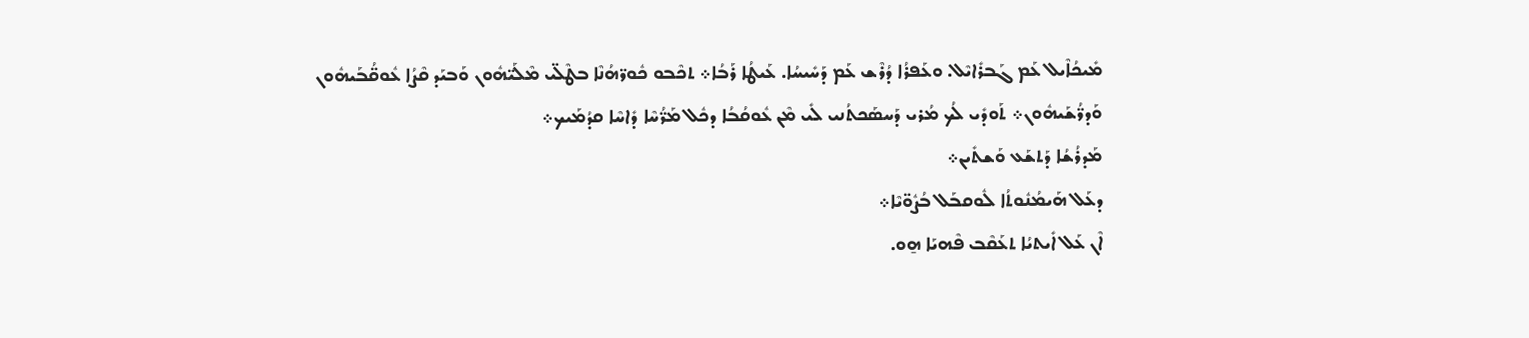ܡܺܝܟܳܐܶܝܠ ܥܰܡ ܓܰܒܪܺܐܝܶܠ. ܘܥܰܦܪܳܐ ܕܳܪܶܫ ܥܰܡ ܕܰܚܺܝܚܳܐ. ܥܰܝܛܳܐ ܪܰܒܳܐ܀ ܬܟܶܒܘ ܟܽܘܪ̈ܗܳܢܶܐ ܒܛܶܠ̈ܝ ܡܶܠܰܝ̈ܗܽܘܢ ܘܰܒܝܰܕ ܩܶܨܳܐ ܥܽܘܩ̈ܳܒܰܝܗܽܘܢ ܘܰܕܪ̈ܳܫܰܝܗܽܘܢ܀ ܬܰܘܕܺܝ ܠܳܟ ܡܳܪܝ ܕܰܚܣܰܟܬܳܢܝ ܠܺܝ ܡܶܢ ܥܽܘܩܳܒܳܐ ܕܟܽܠ ܡܰܪ̈ܳܚܶܐ ܕܺܐܚܶܐ ܩܕܳܡܰܝܟ܀
ܡܰܕܪܳܫܳܐ ܕܰܬܫܰܥ ܘܰܫܬܺܝܢ܀
ܕܥܰܠ ܗܰܝܡܳܢܽܘܬܳܐ ܠܽܘܩܒܰܠ ܒܳܨܽܘ̈ܝܶܐ܀
ܐܶܢ ܥܰܠ ܐܺܝܬܝܳܐ ܬܥܰܩܶܒ ܦܶܗܝܰܐ ܗ̱ܘ.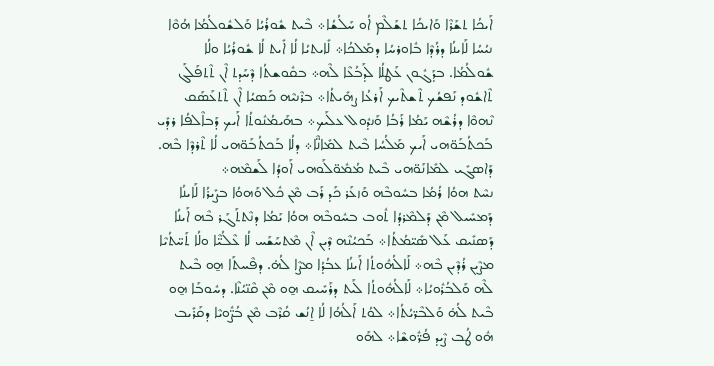ܐܰܝܟܳܐ ܬܫܰܪܶܐ ܘܰܐܝܟܳܐ ܬܫܰܠܶܡ ܐܳܘ ܚܰܠܳܫܳܐ܀ ܒܶܝܬ ܫܽܘܪܳܝܳܐ ܘܰܠܫܽܘܠܳܡܳܐ ܗܳܘܶܐ ܢܝܳܚܳܐ ܠܰܐܝܢܳܐ ܕܪܳܕܶܐ ܒܽܐܘܪܚܳܐ ܕܡܰܠܟܳܐ܀ ܠܺܐܝܬܝܳܐ ܠܳܐ ܐܺܝܬ ܠܳܐ ܫܽܘܪܳܝܳܐ ܘܠܳܐ ܫܽܘܠܳܡܳܐ. ܒܕܰܓܽܘܢ ܥܰܛܠܳܐ ܠܰܕܒܳܥܶܐ ܠܶܗ܀ ܒܩܽܘܫܬܳܐ ܕܶܚܰܕܬ ܐܶܢ ܬܶܬܦܰܠܰܓ ܬܶܐܫܽܘܕ ܢܰܦܫܳܟ ܬܶܫܬܶܝܟ ܐܰܪܥܳܐ ܨܗܺܝܬܳܐ܀ ܒܪܶܢܝܶܗ ܟܰܣܝܳܐ ܐܶܢ ܬܶܬܥܰܣܰܩ ܢܶܗܘܶܐ ܕܪܳܫܶܗ ܝܰܡܳܐ ܪܰܒܳܐ ܘܰܢܕܽܘܠ ܥܠܰܝܟ܀ ܒܗܰܝܡܳܢܽܘܬܳܐ ܐܰܝܟ ܕܰܒܐܶܠܦܳܐ ܪܕܺܝ ܒܰܟܬܳܒܰܘ̈ܗܝ ܐܰܝܟ ܡܰܠܳܚܳܐ ܒܶܝܬ ܠܡܺܐܢ̈ܶܐ܀ ܕܠܳܐ ܒܰܟܬܳܒܰܘ̈ܗܝ ܠܳܐ ܬܶܪܕܶܐ ܒܶܗ. ܕܰܐܣܓܺܝ ܠܡܺܐܢܰܘ̈ܗܝ ܒܶܝܬ ܡܳܡܽܘ̈ܠܰܘܗܝ ܐܰܘܕܳܐ ܠܰܫܡܶܗ܀
ܢܚܶܬ ܗܘܳܐ ܪܳܡܳܐ ܒܚܽܘܒܶܗ ܘܰܙܥܰܪ ܟܰܕ ܪܰܒ ܡܶܢ ܟܽܠ ܘܰܗܘܳܐ ܒܨܺܝܪܳܐ ܠܰܐܝܢܳܐ ܕܰܡܚܺܝܠ ܡܶܢ ܕܰܠܡܶܪܕܳܐ ܬܽܘܒ ܒܚܽܘܒܶܗ ܗܘܳܐ ܝܰܡܳܐ ܕܢܶܬܬܰܓܰܪ ܒܶܗ ܐܰܝܢܳܐ ܕܰܣܢܺܝܩ ܥܰܠ ܣܺܝ̈ܡܳܬܳܐ܀ ܒܰܟܝܳܢܶܗ ܕܶܝܢ ܐܶܢ ܡܶܬܚܰܫܰܚ ܠܳܐ ܥܶܠܳܝ̈ܶܐ ܘܠܳܐ ܬܰܚ̈ܬܳܝܶܐ ܡܨܶܝܢ ܪܳܕܶܝܢ ܒܶܗ܀ ܠܰܐܠܳܗܽܘܬܳܐ ܐܰܝܢܳܐ ܥܒܳܕܳܐ ܡܨܶܐ ܠܳܗ̇. ܕܦܶܚܬܰܐ ܗ̱ܘ ܒܶܝܬ ܠܶܗ ܘܰܠܒܳܪܽܘܝܳܐ܀ ܠܰܐܠܳܗܽܘܬܳܐ ܠܰܝܬ ܕܪܰܚܺܝܩ ܗ̱ܘ ܡܶܢ ܩܶܢ̈ܝܳܢܶܐ. ܕܚܽܘܒܰܐ ܗ̱ܘ ܒܶܝܬ ܠܳܗ̇ ܘܰܠܒܶܪ̈ܝܳܬܳܐ܀ ܠܘܳܬ ܐܰܠܳܗܳܐ ܠܳܐ ܐ̱ܢܳܫ ܩܳܪܶܒ ܡܶܢ ܒܳܨ̈ܽܘܝܶܐ ܕܩܰܪܺܝܒ ܗܽܘ ܛܳܒ ܨܶܝܕ ܦܳܪ̈ܽܘܫܶܐ܀ ܠܗܰܘ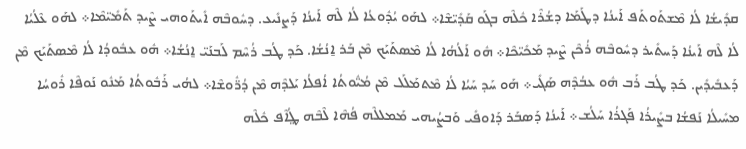ܩܕܺܝܫܳܐ ܠܳܐ ܡܶܫܬܰܘܬܰܦ ܐܰܝܢܳܐ ܕܛܰܡܰܐ ܕܫܳܪܶܐ ܟܽܠܶܗ ܒܓܰܘ ܩܰܕܺܝ̈ܫܶܐ܀ ܠܗܰܘ ܝܳܕܽܘܥܳܐ ܠܳܐ ܠܶܗ ܐܰܝܢܳܐ ܕܰܨܢܺܝܥ. ܕܚܽܘܒܶܗ ܐܺܝܬܰܘܗܝ ܨܶܝܕ ܬܰܡܺܝ̈ܡܶܐ܀ ܠܗܰܘ ܥܶܠܳܝܳܐ ܠܳܐ ܠܶܗ ܐܰܝܢܳܐ ܕܰܚܬܺܝܪ ܕܚܽܘܒܶܗ ܪܳܟܶܢ ܨܶܝܕ ܡܰܟܺܝ̈ܟܶܐ܀ ܗܽܘ ܐܰܠܳܗܳܐ ܠܳܐ ܡܶܣܬܰܝܰܟ ܡܶܢ ܒܰܪ ܐ̱ܢܳܫܳܐ. ܟܰܕ ܛܳܒ ܪܳܚܶܡ ܠܰܒܢܰܝ̈ ܐ̱ܢܳܫܳܐ܀ ܗܽܘ ܥܒܽܘܕܳܐ ܠܳܐ ܡܶܣܬܰܝܰܟ ܡܶܢ ܕܰܥܒܺܝܕܺܝܢ. ܟܰܕ ܛܳܒ ܪܰܒ ܗܽܘ ܥܒܳܕܶܗ ܣܰܓܺܝ܀ ܗܰܘ ܚܰܕ ܚܰܝܳܐ ܠܳܐ ܡܶܬܡܰܠܰܠ ܡܶܢ ܡܳܝ̈ܽܘܬܳܐ ܐܳܦܠܳܐ ܝܰܠܕܶܗ ܡܶܢ ܕܳܪ̈ܽܘܫܶܐ܀ ܠܗܳܝ ܪܰܒܽܘܬܳܐ ܡܰܢܽܘ ܢܰܘܦܶܐ ܪܽܘܚܳܐ ܡܚܺܝܠܳܐ ܢܰܦܫܳܐ ܒܨܺܝܪܳܐ ܦܰܓܪܳܐ ܚܰܠܳܫ܀ ܐܰܝܢܳܐ ܕܰܣܒܰܪ ܕܰܐܘܦܺܝ ܘܰܒܨܳܝܗܝ ܡܰܡܠܠܶܗ ܦܳܗܶܐ ܠܶܒܶܗ ܛ݀ܳܐܶܦ ܟܽܠܶܗ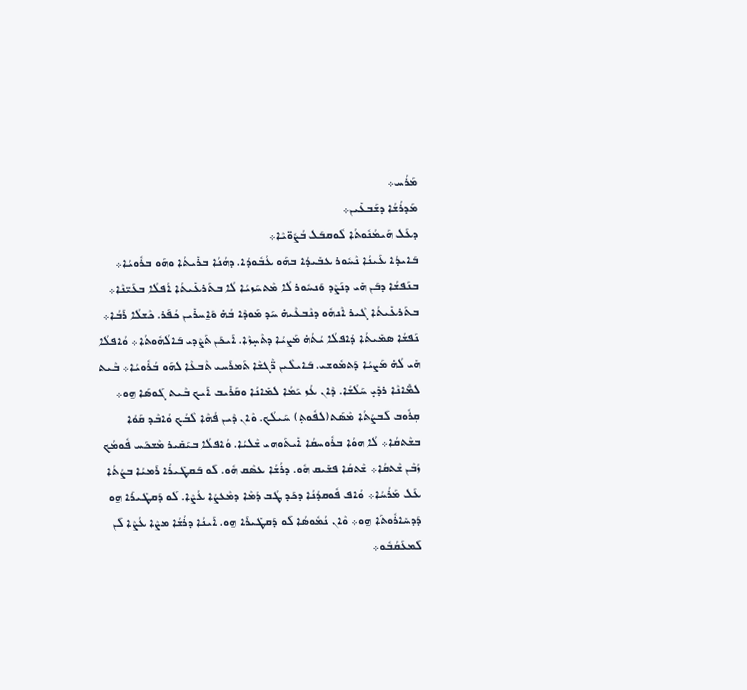ܡܰܪܳܚ܀
ܡܰܕܪܳܫܳܐ ܕܫܰܒܥܺܝܢ܀
ܕܥܰܠ ܗܰܝܡܳܢܽܘܬܳܐ ܠܽܘܩܒܰܠ ܒܳܨܽܘ̈ܝܶܐ܀
ܒܰܐܝܕܳܐ ܥܰܝܢܳܐ ܢܶܚܽܘܪ ܥܒܺܝܕܳܐ ܒܗܰܘ ܥܳܒܽܘܕܳܐ. ܕܗܳܢܳܐ ܒܪܺܝܬܳܐ ܘܗܰܘ ܒܪܽܘܝܳܐ܀ ܒܢܰܦܫܳܐ ܕܒܰܢ ܗܺܝ ܕܢܰܨܶܕ ܘܰܢܚܽܘܪ ܠܳܐ ܡܶܬܚܰܙܝܳܐ ܠܳܐ ܒܬܰܪܥܺܝܬܳܐ ܐܳܦܠܳܐ ܒܥܰܝ̈ܢܶܐ܀ ܒܬܰܪܥܺܝܬܳܐ ܓܶܝܪ ܐܶܢܗܽܘ ܕܢܶܒܥܶܝܗ̇ ܚܰܕ ܡܰܘܕܶܐ ܒܳܗ̇ ܘܰܐ̱ܚܪܺܝܢ ܟܳܦܰܪ. ܟܶܫܠܳܐ ܪܰܒܳܐ܀ ܢܰܦܫܳܐ ܣܡܺܝܬܳܐ ܕܳܐܦܠܳܐ ܝܳܬܳܗ̇ ܡܰܨܝܳܐ ܕܬܶܚ̣ܙܶܐ. ܐܰܝܟܰܢ ܬܰܨܶܕܝ ܒܰܐܠܳܗܽܘܬܳܐ܀ ܘܳܐܦܠܳܐ ܗܺܝ ܠܳܗ̇ ܡܰܨܝܳܐ ܕܰܬܡܽܘܫܝ. ܒܰܐܝܠܶܝܢ ܪ̈ܶܓܫܶܐ ܬܰܡܪܰܚܝ ܬܶܒܥܶܐ ܠܗܰܘ ܒܳܪܽܘܝܳܐ܀ ܒܶܝܬ ܠܡ̈ܺܐܢܶܐ ܪܕܺܝ̣ ܚܰܠܳܫܳܐ. ܕܶܐܢ ܥܳܙ ܝܰܡܳܐ ܠܡܺܐܢܳܐ ܘܩܰܪܺܝܒ ܐܰܝܟ ܒܶܝܬ ܓܰܘܣܰܐ ܗ̱ܘ܀ ܩܼܪܽܘܒ ܠܰܒܨܳܬܳܐ ܡܶܣܰܬ(ܠܦܽܘܬ݂) ܚܰܝܠܳܟ. ܘܶܐܢ ܕܶܝܢ ܦܳܗܶܐ ܠܶܒܳܟ ܘܳܐܒܶܕ ܩܰܘܳܐ ܒܫܶܬܩܳܐ܀ ܠܳܐ ܗܘܳܐ ܒܪܽܘܚܩܳܐ ܐܺܝܬܰܘܗܝ ܫܶܠܝܳܐ. ܘܳܐܦܠܳܐ ܒܝܰܩܺܝܪ ܡܶܫܟܰܚ ܦܽܘܡܳܟ ܙܳܒܶܢ ܫܶܬܩܳܐ܀ ܫܶܬܩܳܐ ܦܫܺܝܩ ܗܽܘ. ܕܪܳܫܳܐ ܥܣܶܩ ܗܽܘ. ܠܰܘ ܒܰܩܛܺܝܪܳܐ ܪܰܡܝܳܐ ܒܨܳܬܳܐ ܥܰܠ ܡܰܪܳܚܳܐ܀ ܘܳܐܦ ܦܽܘܩܕܳܢܳܐ ܕܟܰܕ ܛܳܒ ܕܳܡܶܐ ܕܡܶܥܨܳܐ ܥܳܨܶܐ. ܠܰܘ ܕܰܩܛܺܝܪܰܐ ܗ̱ܘ ܕܰܕܚܺܐܪܽܘܬܰܐ ܗ̱ܘ܀ ܘܶܐܢ ܢܳܡܽܘܣܳܐ ܠܰܘ ܕܰܩܛܺܝܪܰܐ ܗ̱ܘ. ܐܰܝܢܳܐ ܕܪܳܫܳܐ ܡܨܶܐ ܥܳܨܶܐ ܠܰܢ ܠܰܡܥܰܩܳܒܽܘ܀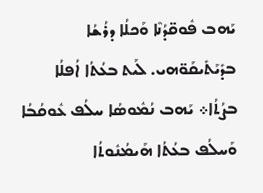ܝܰܗܒ ܦܽܘܩ̈ܕܳܢܶܐ ܘܰܟܠܳܐ ܕܪܳܫܳܐ ܒܕܺܝܰܬܺܝܩܰܘ̈ܗܝ. ܠܰܝܬ ܒܥܳܬܳܐ ܐܳܦܠܳܐ ܒܨܳܬܳܐ܀ ܝܰܗܒ ܢܳܡܽܘܣܳܐ ܚܠܳܦ ܥܽܘܩܳܒܳܐ ܘܰܚܠܳܦ ܒܥܳܬܳܐ ܗܰܝܡܳܢܽܘܬܳܐ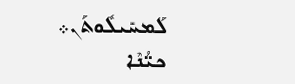ܠܰܡܚܺܝܠܽܘܬܰܢ܀ ܟܝ̈ܳܢܶܐ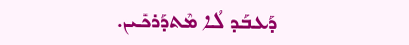ܕܰܥܒܰܕ ܠܳܐ ܡܶܬܕܰܪܟܺܝܢ.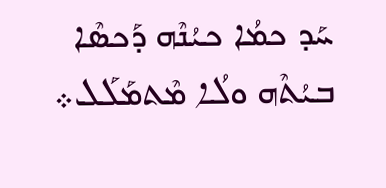ܚܰܕ ܟܡܳܐ ܟܝܳܢܶܗ ܕܰܟܣܶܐ ܒܝܳܬܶܗ ܘܠܳܐ ܡܶܬܡܰܠܰܠ܀